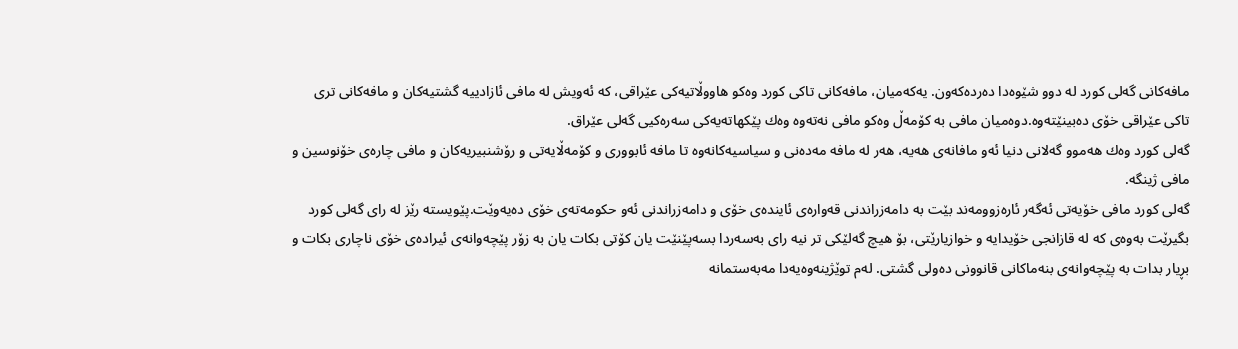مافه‌كانی گه‌لی كورد له‌ دوو شێوه‌دا ده‌رده‌كه‌ون. یه‌كه‌میان، مافه‌كانی تاكی كورد وه‌كو هاووڵاتیه‌كی عێراقی، كه‌ ئه‌ویش له‌ مافی ئازادییه‌ گشتیه‌كان و مافه‌كانی تری تاكی عێراقی خۆی ده‌بینێته‌وه‌.دوه‌میان مافی به‌ كۆمه‌ڵ وه‌كو مافی نه‌ته‌وه‌ وه‌ك پێكهاته‌یه‌كی سه‌ره‌كیی گه‌لی عێراق.
گه‌لی كورد وه‌ك هه‌موو گه‌لانی دنیا ئه‌و مافانه‌ی هه‌یه‌، هه‌ر له‌ مافه‌ مه‌ده‌نی و سیاسیه‌كانه‌وه‌ تا مافه‌ ئابووری و كۆمه‌ڵایه‌تی و رۆشنبیریه‌كان و مافی چاره‌ی خۆنوسین و مافی ژینگه‌.
گه‌لی كورد مافی خۆیه‌تی ئه‌گه‌ر ئاره‌زوومه‌ند بێت به‌ دامه‌زراندنی قه‌واره‌ی ئاینده‌ی خۆی و دامه‌زراندنی ئه‌و حكومه‌ته‌ی خۆی ده‌یه‌وێت.پێویسته‌ رێز له‌ رای گه‌لی كورد بگیرێت به‌وه‌ی كه‌ له‌ قازانجی خۆیدایه‌ و خوازیارێتی، بۆ هیچ گه‌لێكی تر نیه‌ رای به‌سه‌ردا بسه‌پێنێت یان كۆتی بكات یان به‌ زۆر پێچه‌وانه‌ی ئیراده‌ی خۆی ناچاری بكات و بڕیار بدات به‌ پێچه‌وانه‌ی بنه‌ماكانی قانوونی ده‌ولی گشتی. له‌م توێژینه‌وه‌یه‌دا مه‌به‌ستمانه‌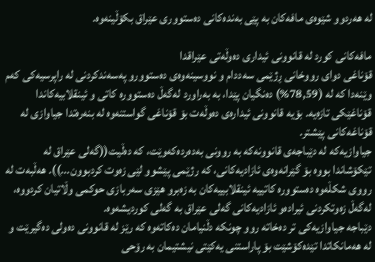له‌ هه‌ردوو شێوه‌ی مافه‌كان به‌ پێی به‌نده‌كانی ده‌ستووری عێراق بكۆڵینه‌وه‌.

مافه‌كانی كورد له‌ قانوونی ئیداری ده‌وڵه‌تی عێراقدا
قۆناغی دوای رووخانی ڕژێمی سه‌ددام و نووسینه‌وه‌ی ده‌ستوورو په‌سه‌ندكردنی له‌ راپرسیه‌كی كه‌م وێنه‌دا كه‌ له‌ (78,59%) ده‌نگیان پێدا، به‌ به‌راورد له‌گه‌ڵ ده‌ستووره‌ كاتی و ئینقلابیه‌كاندا قۆناغێكی تازه‌یه‌. بۆیه‌ قانوونی ئیداره‌ی ده‌وڵه‌ت بۆ قۆناغی گواستنه‌وه‌ له‌ بنه‌ره‌تدا جیاوازى له‌ قۆناغه‌كانی پێشتر.
جیاوازیه‌كه‌ له‌ دێباجه‌ی قانوونه‌كه‌ به‌ روونی به‌ده‌رده‌كه‌وێت، كه‌ ده‌ڵیت((گه‌لی عێراق له‌ تێكۆشاندا بووه‌ بۆ گێرانه‌وه‌ی ئازادیه‌كانی، كه‌ رژێمی پێشوو لێی زه‌وت كردبوون...)). هه‌ڵبه‌ت له‌ رووی شكڵه‌وه‌ ده‌ستووره‌ كاتییه‌ ئینقلابییه‌كان به‌ زه‌برو هێزی سه‌ربازی حوكمی وڵاتیان كردووه‌، له‌گه‌ڵ زه‌وتكردنی ئیراده‌و ئازادیه‌كانی گه‌لی عێراق به‌ گه‌لی كوردیشه‌وه‌.
دێباجه‌ جیاوازیه‌كی تر ده‌خاته‌ روو چونكه‌ دڵنیامان ده‌كاته‌وه‌ كه‌ رێز له‌ قانوونی ده‌ولی ده‌گیرێت و له‌ هه‌مانكاتدا تێده‌كۆشێت بۆ پاراستنی یه‌كێتی نیشتیمان به‌ رۆحی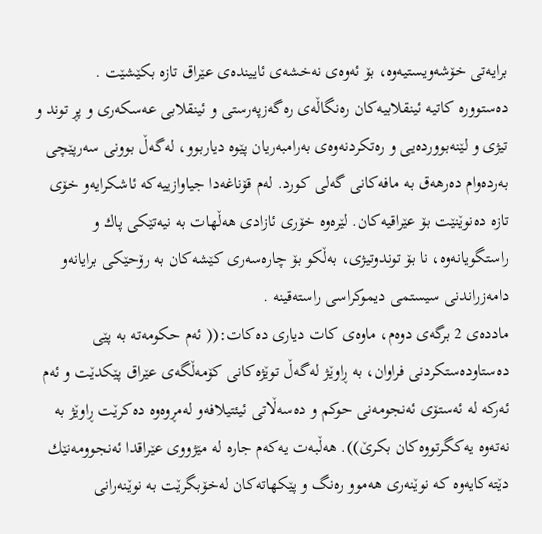برایه‌تی خۆشه‌ویستیه‌وه‌، بۆ ئه‌وه‌ی نه‌خشه‌ی ئایینده‌ی عێراق تازه‌ بكێشێت .
ده‌ستووره‌ كاتیه‌ ئینقلابیه‌كان ره‌نگاڵه‌ی ره‌گه‌زپه‌رستی و ئینقلابی عه‌سكه‌ری و پڕ توند و تیژی و لێنه‌بوورده‌یی و ره‌تكردنه‌وه‌ی به‌رامبه‌ریان پێوه‌ دیاربوو، له‌گه‌ڵ بوونی سه‌رپێچی به‌رده‌وام ده‌رهه‌ق به‌ مافه‌كانی گه‌لی كورد. له‌م قۆناغه‌دا جیاوازییه‌كه‌ ئاشكرایه‌و خۆی تازه‌ ده‌نوێنێت بۆ عێراقیه‌كان. لێره‌وه‌ خۆری ئازادی هه‌ڵهات به‌ نیه‌تێكی پاك و راستگویانه‌وه‌، نا بۆ توندوتیژی، به‌ڵكو بۆ چاره‌سه‌ری كێشه‌كان به‌ رۆحێكی برایانه‌و دامه‌زراندنی سیستمی دیموكراسی راسته‌قینه‌ .
مادده‌ی 2 برگه‌ی دوه‌م، ماوه‌ی كات دیاری ده‌كات:(( ئه‌م حكومه‌ته‌ به‌ پێی ده‌ستاوده‌ستكردنی فراوان، به‌ ڕاوێژ له‌گه‌ڵ توێژه‌كانی كۆمه‌ڵگه‌ی عێراق پێكدێت و ئه‌م ئه‌ركه‌ له‌ ئه‌ستۆی ئه‌نجومه‌نی حوكم و ده‌سه‌ڵاتی ئیئتیلافه‌و له‌مڕوه‌وه‌ ده‌كرێت ڕاوێژ به‌ نه‌ته‌وه‌ یه‌كگرتووه‌كان بكرێ)). هه‌ڵبه‌ت یه‌كه‌م جاره‌ له‌ مێژووی عێراقدا ئه‌نجوومه‌نێك دێته‌كایه‌وه‌ كه‌ نوێنه‌ری هه‌موو ره‌نگ و پێكهاته‌كان له‌خۆبگرێت به‌ نوێنه‌رانی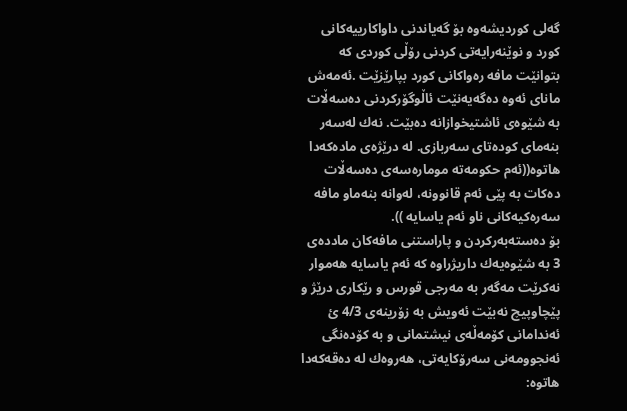گه‌لی كوردیشه‌وه‌ بۆ گه‌یاندنی داواكارییه‌كانی كورد و نوێنه‌رایه‌تی كردنی رۆڵی كوردی كه‌ بتوانێت مافه‌ ره‌واكانی كورد بپارێزێت .ئه‌مه‌ش مانای ئه‌وه‌ ده‌گه‌یه‌نێت ئاڵوگۆركردنی ده‌سه‌ڵات به‌ شێوه‌ی ئاشتیخوازانه‌ ده‌بێت. نه‌ك له‌سه‌ر بنه‌مای كوده‌تای سه‌ربازی. له‌ درێژه‌ی ماده‌كه‌دا هاتوه‌((ئه‌م حكومه‌ته‌ موماره‌سه‌ی ده‌سه‌ڵات ده‌كات به‌ پێی ئه‌م قانوونه‌، له‌وانه‌ بنه‌ماو مافه‌ سه‌ره‌كیه‌كانی ناو ئه‌م یاسایه‌ )).
بۆ ده‌سته‌به‌ركردن و پاراستنی مافه‌كان مادده‌ی 3 به‌ شێوه‌یه‌ك داریژراوه‌ كه‌ ئه‌م یاسایه‌ هه‌موار نه‌كرێت مه‌گه‌ر به‌ مه‌رجی قورس و رێكاری درێژ و پێچاوپیچ نه‌بێت ئه‌ویش به‌ زۆرینه‌ی 4/3 ئ ئه‌ندامانی كۆمه‌ڵه‌ی نیشتمانی و به‌ كۆده‌نگی ئه‌نجوومه‌نی سه‌رۆكایه‌تی، هه‌روه‌ك له‌ ده‌قه‌كه‌دا هاتوه‌: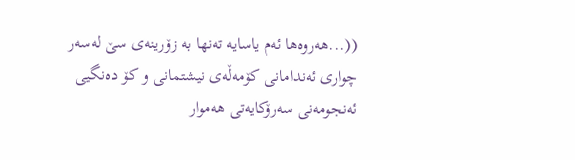((...هه‌روه‌ها ئه‌م یاسایه‌ ته‌نها به‌ زۆرینه‌ی سێ له‌سه‌ر چواری ئه‌ندامانی كۆمه‌ڵه‌ی نیشتمانی و كۆ ده‌نگیی ئه‌نجومه‌نی سه‌رۆكایه‌تی هه‌موار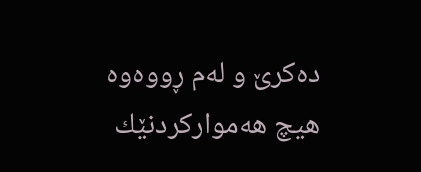ده‌كرێ و له‌م ڕووه‌وه‌ هیچ هه‌مواركردنێك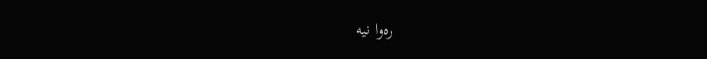ره‌وا نیه‌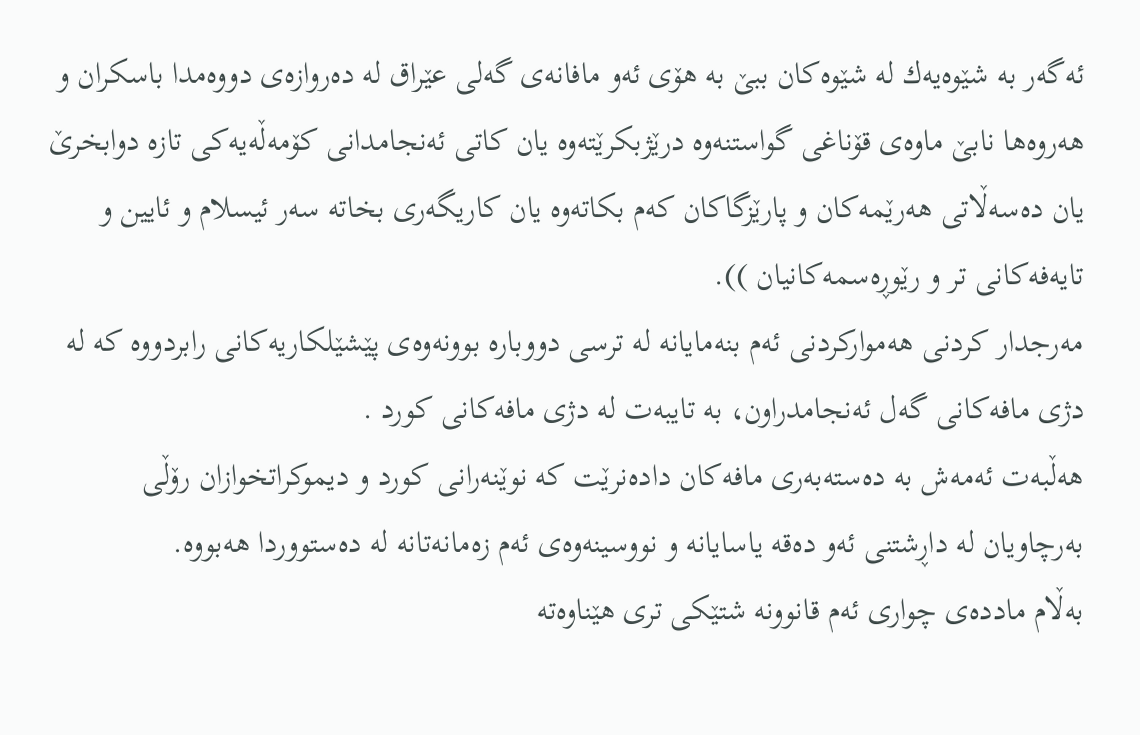ئه‌گه‌ر به‌ شێوه‌یه‌ك له‌ شێوه‌كان ببێ به‌ هۆی ئه‌و مافانه‌ی گه‌لی عێراق له‌ ده‌روازه‌ی دووه‌مدا باسكران و هه‌روه‌ها نابێ ماوه‌ی قۆناغی گواستنه‌وه‌ درێژبكرێته‌وه‌ یان كاتی ئه‌نجامدانی كۆمه‌ڵه‌یه‌كی تازه‌ دوابخرێ یان ده‌سه‌ڵاتی هه‌رێمه‌كان و پارێزگاكان كه‌م بكاته‌وه‌ یان كاریگه‌ری بخاته‌ سه‌ر ئیسلام و ئایین و تایه‌فه‌كانی تر و رێوڕه‌سمه‌كانیان )).
مه‌رجدار كردنی هه‌مواركردنی ئه‌م بنه‌مایانه‌ له‌ ترسی دووباره‌ بوونه‌وه‌ی پێشێلكاریه‌كانی رابردووه‌ كه‌ له‌ دژی مافه‌كانی گه‌ل ئه‌نجامدراون، به‌ تایبه‌ت له‌ دژی مافه‌كانی كورد .
هه‌ڵبه‌ت ئه‌مه‌ش به‌ ده‌سته‌به‌ری مافه‌كان داده‌نرێت كه‌ نوێنه‌رانی كورد و دیموكراتخوازان رۆڵی به‌رچاویان له‌ داڕشتنی ئه‌و ده‌قه‌ یاسایانه‌ و نووسینه‌وه‌ی ئه‌م زه‌مانه‌تانه‌ له‌ ده‌ستووردا هه‌بووه‌.
به‌ڵام مادده‌ی چواری ئه‌م قانوونه‌ شتێكی تری هێناوه‌ته‌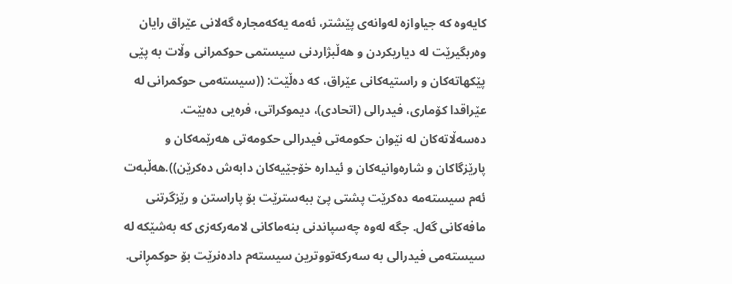كایه‌وه‌ كه‌ جیاوازه‌ له‌وانه‌ی پێشتر، ئه‌مه‌ یه‌كه‌مجاره‌ گه‌لانی عێراق رایان وه‌ربگیرێت له‌ دیاریكردن و هه‌ڵبژاردنی سیستمی حوكمرانی وڵات به‌ پێی پێكهاته‌كان و راستیه‌كانی عێراق، كه‌ ده‌ڵێت: ((سیسته‌می حوكمرانی له‌ عێراقدا كۆماری، فیدرالی (اتحادی)، دیموكراتی، فره‌یی ده‌بێت. ده‌سه‌ڵاته‌كان له‌ نێوان حكومه‌تی فیدرالی حكومه‌تی هه‌رێمه‌كان و پارێزگاكان و شاره‌وانیه‌كان و ئیداره‌ خۆجێیه‌كان دابه‌ش ده‌كرێن)).هه‌ڵبه‌ت ئه‌م سیسته‌مه‌ ده‌كرێت پشتی پێ ببه‌سترێت بۆ پاراستن و رێزگرتنی مافه‌كانی گه‌ل. جگه‌ له‌وه‌ چه‌سپاندنی بنه‌ماكانی لامه‌ركه‌زی كه‌ به‌شێكه‌ له‌ سیسته‌می فیدرالی به‌ سه‌ركه‌تووترین سیسته‌م داده‌نرێت بۆ حوكمڕانی.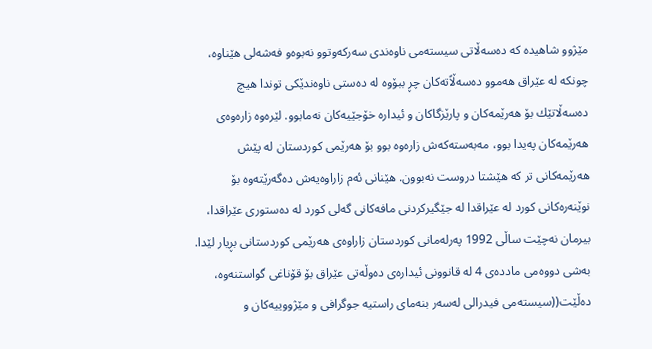مێژوو شاهیده‌ كه‌ ده‌سه‌ڵاتی سیسته‌می ناوه‌ندی سه‌ركه‌وتوو نه‌بوه‌و فه‌شه‌لی هێناوه‌، چونكه‌ له‌ عێراق هه‌موو ده‌سه‌ڵاًته‌كان چڕ ببۆوه‌ له‌ ده‌ستی ناوه‌ندێكی توندا هیچ ده‌سه‌ڵاتێك بۆ هه‌رێمه‌كان و پارێزگاكان و ئیداره‌ خۆجێیه‌كان نه‌مابوو. لێره‌وه‌ زاره‌وه‌ی هه‌رێمه‌كان په‌یدا بوو، مه‌به‌سته‌كه‌ش زاره‌وه‌ بوو بۆ هه‌رێمی كوردستان له‌ پێش هه‌رێمه‌كانی تر كه‌ هێشتا دروست نه‌بوون. هێنانی ئه‌م زاراوه‌یه‌ش ده‌گه‌رێته‌وه‌ بۆ نوێنه‌ره‌كانی كورد له‌ عێراقدا له‌ جێگیركردنی مافه‌كانی گه‌لی كورد له‌ ده‌ستوری عێراقدا، بیرمان نه‌چێت ساڵی 1992 په‌رله‌مانی كوردستان زاراوه‌ی هه‌رێمی كوردستانی بڕیار لێدا. به‌شی دووه‌می مادده‌ی 4 له‌ قانوونی ئیداره‌ی ده‌وڵه‌تی عێراق بۆ قۆناغی گواستنه‌وه‌، ده‌ڵێت((سیسته‌می فیدرالی له‌سه‌ر بنه‌مای راستیه‌ جوگرافی و مێژووییه‌كان و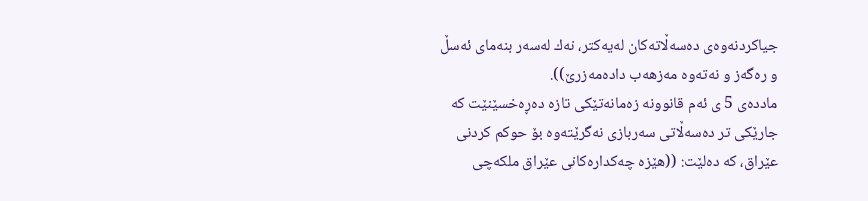جیاكردنه‌وه‌ی ده‌سه‌ڵاته‌كان له‌یه‌كتر، نه‌ك له‌سه‌ر بنه‌مای ئه‌سڵ و ره‌گه‌ز و نه‌ته‌وه‌ مه‌زهه‌ب داده‌مه‌زرێ)).
مادده‌ی 5 ی ئه‌م قانوونه‌ زه‌مانه‌تێكی تازه‌ ده‌ڕه‌خسێنێت كه‌ جارێكی تر ده‌سه‌ڵاتی سه‌ربازی نه‌گرێته‌وه‌ بۆ حوكم كردنی عێراق، كه‌ ده‌لێت: ((هێزه‌ چه‌كداره‌كانی عێراق ملكه‌چی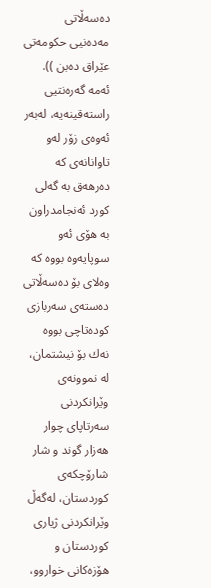ده‌سه‌ڵاتی مه‌ده‌نیی حكومه‌تی عێراق ده‌بن )).
ئه‌مه‌ گه‌ره‌نتیی راسته‌قینه‌یه‌، له‌به‌ر ئه‌وه‌ی زۆر له‌و تاوانانه‌ی كه‌ ده‌رهه‌ق به‌ گه‌لی كورد ئه‌نجامدراون به‌ هۆی ئه‌و سوپایه‌وه‌ بووه‌ كه‌ وه‌لای بۆ ده‌سه‌ڵاتی ده‌سته‌ی سه‌ربازی كوده‌تاچی بووه‌ نه‌ك بۆ نیشتمان، له‌ نموونه‌ی وێرانكردنی سه‌رتاپای چوار هه‌زار گوند و شار شارۆچكه‌ی كوردستان، له‌گه‌ڵ وێرانكردنی ژیاری كوردستان و هۆزه‌كانی خواروو،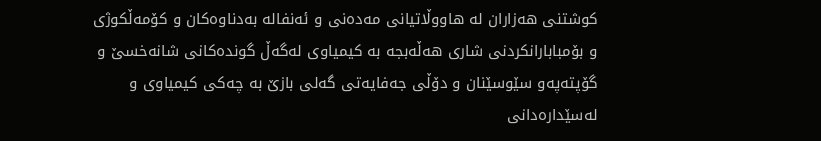كوشتنی هه‌زاران له‌ هاووڵاتیانی مه‌ده‌نی و ئه‌نفاله‌ به‌دناوه‌كان و كۆمه‌ڵكوژی و بۆمبابارانكردنی شاری هه‌ڵه‌بجه‌ به‌ كیمیاوی له‌گه‌ڵ گونده‌كانی شانه‌خسێ و گۆپته‌په‌و سێوسێنان و دۆڵی جه‌فایه‌تی گه‌لی بازێ به‌ چه‌كی كیمیاوی و له‌سێداره‌دانی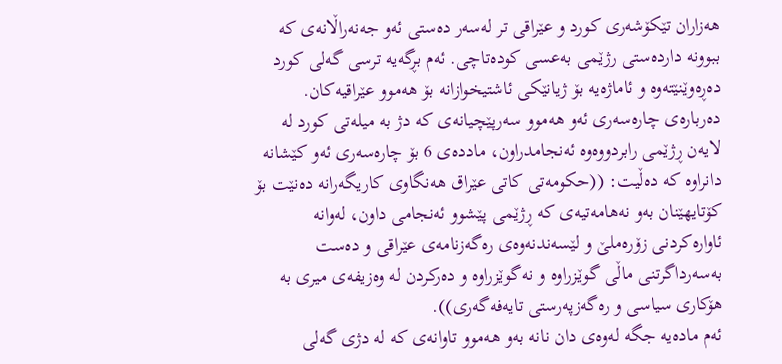هه‌زاران تێكۆشه‌ری كورد و عێراقی تر له‌سه‌ر ده‌ستی ئه‌و جه‌نه‌راڵانه‌ی كه‌ ببوونه‌ دارده‌ستی رژێمی به‌عسی كوده‌تاچی. ئه‌م بڕگه‌یه‌ ترسی گه‌لی كورد ده‌ڕه‌وێنێته‌وه‌ و ئاماژه‌یه‌ بۆ ژیانێكی ئاشتیخوازانه‌ بۆ هه‌موو عێراقیه‌كان.
ده‌رباره‌ی چاره‌سه‌ری ئه‌و هه‌موو سه‌رپێچیانه‌ی كه‌ دژ به‌ میله‌تی كورد له‌ لایه‌ن ڕژێمی رابردووه‌وه‌ ئه‌نجامدراون، مادده‌ی 6 بۆ چاره‌سه‌ری ئه‌و كێشانه‌ دانراوه‌ كه‌ ده‌ڵیت: ((حكومه‌تی كاتی عێراق هه‌نگاوی كاریگه‌رانه‌ ده‌نێت بۆ كۆتایهێنان به‌و نه‌هامه‌تیه‌ی كه‌ ڕژێمی پێشوو ئه‌نجامی داون، له‌وانه‌ ئاواره‌كردنی زۆره‌ملێ و لێسه‌ندنه‌وه‌ی ره‌گه‌زنامه‌ی عێراقی و ده‌ست به‌سه‌رداگرتنی ماڵی گوێزراوه‌ و نه‌گوێزراوه‌ و ده‌ركردن له‌ وه‌زیفه‌ی میری به‌ هۆكاری سیاسی و ره‌گه‌زپه‌رستی تایه‌فه‌گه‌ری)).
ئه‌م ماده‌یه‌ جگه‌ له‌وه‌ی دان نانه‌ به‌و هه‌موو تاوانه‌ی كه‌ له‌ دژی گه‌لی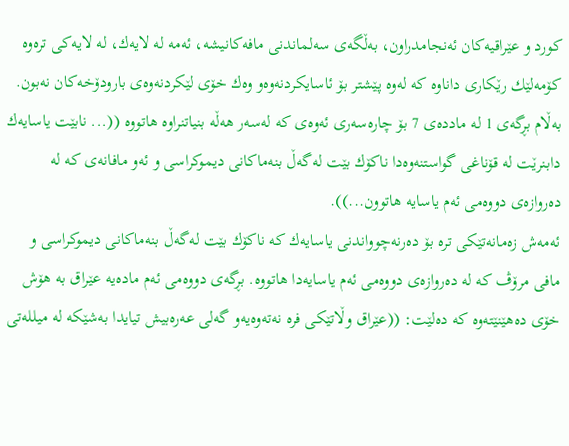كورد و عێراقیه‌كان ئه‌نجامدراون، به‌ڵگه‌ی سه‌لماندنی مافه‌كانیشه‌، ئه‌مه‌ له‌ لایه‌ك، له‌ لایه‌كی تره‌وه‌ كۆمه‌لێك رێكاری داناوه‌ كه‌ له‌وه‌ پێشتر بۆ ئاسایكردنه‌وه‌و وه‌ك خۆی لێكردنه‌وه‌ی بارودۆخه‌كان نه‌بون.
به‌ڵام بڕگه‌ی 1 له‌ مادده‌ی 7 بۆ چاره‌سه‌ری ئه‌وه‌ی كه‌ له‌سه‌ر هه‌ڵه‌ بنیاتنراوه‌ هاتووه‌ ((... نابێت یاسایه‌ك دابنرێت له‌ قۆناغی گواستنه‌وه‌دا ناكۆك بێت له‌گه‌ڵ بنه‌ماكانی دیموكراسی و ئه‌و مافانه‌ی كه‌ له‌ ده‌روازه‌ی دووه‌می ئه‌م یاسایه‌ هاتوون...)).
ئه‌مه‌ش زه‌مانه‌تێكی تره‌ بۆ ده‌رنه‌چوواندنی یاسایه‌ك كه‌ ناكۆك بێت له‌گه‌ڵ بنه‌ماكانی دیموكراسی و مافی مرۆڤ كه‌ له‌ ده‌روازه‌ی دووه‌می ئه‌م یاسایه‌دا هاتووه‌. بڕگه‌ی دووه‌می ئه‌م ماده‌یه‌ عێراق به‌ هۆش خۆی ده‌هێنێته‌وه‌ كه‌ ده‌لێت: ((عێراق وڵاتێكی فره‌ نه‌ته‌وه‌یه‌و گه‌لی عه‌ره‌بیش تیایدا به‌شێكه‌ له‌ میلله‌تی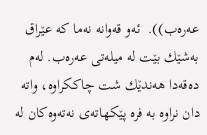عه‌ره‌ب)).  ئه‌و قه‌وانه‌ نه‌ما كه‌ عێراق به‌شێك بێت له‌ میله‌تی عه‌ره‌ب. له‌م ده‌قه‌دا هه‌ندێك شت چاككراوه‌، واته‌ دان نراوه‌ به‌ فره‌ پێكهاته‌ی نه‌ته‌وه‌كان له‌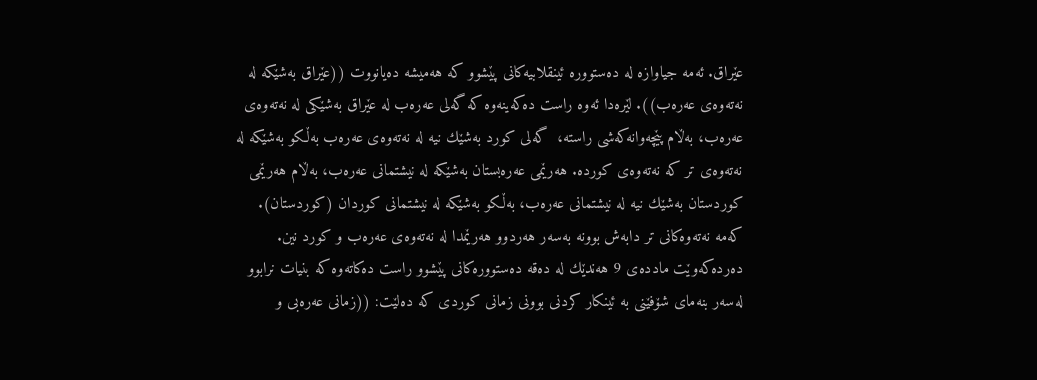عێراق. ئه‌مه‌ جیاوازه‌ له‌ ده‌ستووره‌ ئینقلابیه‌كانی پێشوو كه‌ هه‌میشه‌ ده‌یانووت ((عێراق به‌شێكه‌ له‌ نه‌ته‌وه‌ی عه‌ره‌ب)). لێره‌دا ئه‌وه‌ راست ده‌كه‌ینه‌وه‌ كه‌ گه‌لی عه‌ره‌ب له‌ عێراق به‌شێكى له‌ نه‌ته‌وه‌ی عه‌ره‌ب، به‌ڵام پێچه‌وانه‌كه‌شی راسته‌،  گه‌لی كورد به‌شێك نیه‌ له‌ نه‌ته‌وه‌ی عه‌ره‌ب به‌ڵكو به‌شێكه‌ له‌ نه‌ته‌وه‌ی تر كه‌ نه‌ته‌وه‌ی كورده‌. هه‌رێمی عه‌ره‌بستان به‌شێكه‌ له‌ نیشتمانی عه‌ره‌ب، به‌ڵام هه‌رێمی كوردستان به‌شێك نیه‌ له‌ نیشتمانی عه‌ره‌ب، به‌ڵكو به‌شێكه‌ له‌ نیشتمانی كوردان (كوردستان). كه‌مه‌ نه‌ته‌وه‌كانی تر دابه‌ش بوونه‌ به‌سه‌ر هه‌ردوو هه‌رێمدا له‌ نه‌ته‌وه‌ی عه‌ره‌ب و كورد نین.
ده‌رده‌كه‌وێت مادده‌ی 9 هه‌ندێك له‌ ده‌قه‌ ده‌ستووره‌كانی پێشوو راست ده‌كاته‌وه‌ كه‌ بنیات نرابوو له‌سه‌ر بنه‌مای شۆفێنی به‌ ئینكار كردنی بوونی زمانی كوردی كه‌ ده‌لێت: ((زمانی عه‌ره‌بی و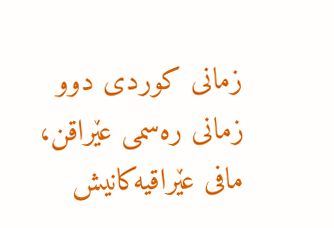زمانی كوردی دوو زمانی ره‌سمی عێراقن، مافی عێراقیه‌كانیش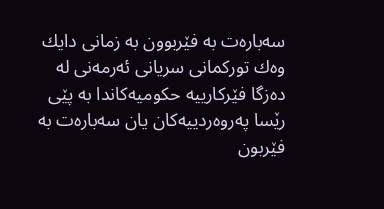سه‌باره‌ت به‌ فێربوون به‌ زمانی دایك وه‌ك توركمانی سریانی ئه‌رمه‌نی له‌ ده‌زگا فێركارییه‌ حكومیه‌كاندا به‌ پێی رێسا په‌روه‌ردییه‌كان یان سه‌باره‌ت به‌ فێربون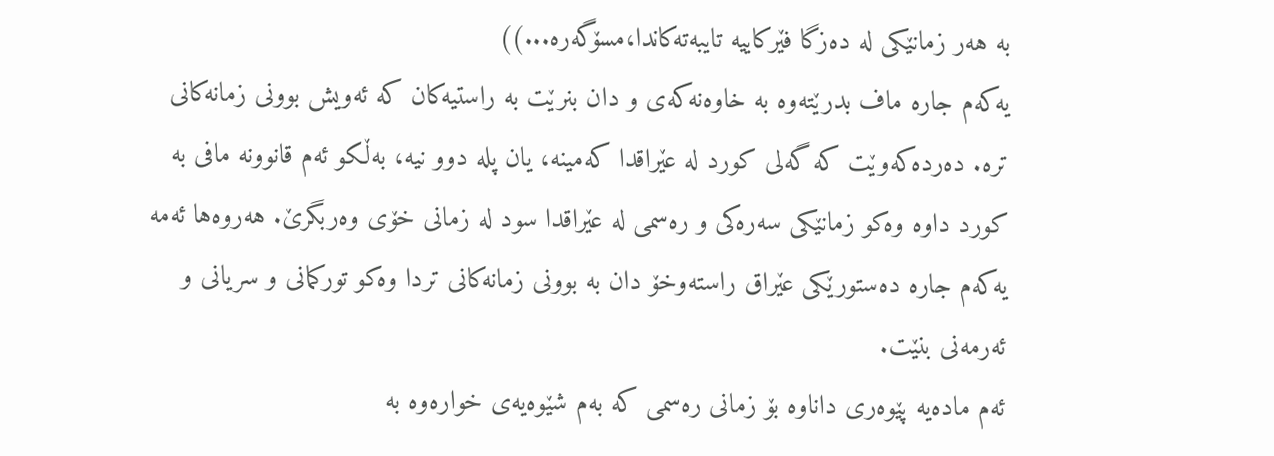به‌ هه‌ر زمانێكی له‌ ده‌زگا فێركاییه‌ تایبه‌ته‌كاندا،مسۆگه‌ره‌...))
یه‌كه‌م جاره‌ ماف بدرێته‌وه‌ به‌ خاوه‌نه‌كه‌ی و دان بنرێت به‌ راستیه‌كان كه‌ ئه‌ویش بوونی زمانه‌كانی تره‌. ده‌رده‌كه‌وێت كه‌ گه‌لی كورد له‌ عێراقدا كه‌مینه‌، یان پله‌ دوو نیه‌، به‌ڵكو ئه‌م قانوونه‌ مافی به‌ كورد داوه‌ وه‌كو زمانێكی سه‌ره‌كی و ره‌سمی له‌ عێراقدا سود له‌ زمانی خۆی وه‌ربگرێ. هه‌روه‌ها ئه‌مه‌ یه‌كه‌م جاره‌ ده‌ستورێكی عێراق راسته‌وخۆ دان به‌ بوونی زمانه‌كانی تردا وه‌كو توركمانی و سریانی و ئه‌رمه‌نی بنێت.
ئه‌م ماده‌یه‌ پێوه‌ری داناوه‌ بۆ زمانی ره‌سمی كه‌ به‌م شێوه‌یه‌ی خواره‌وه‌ به‌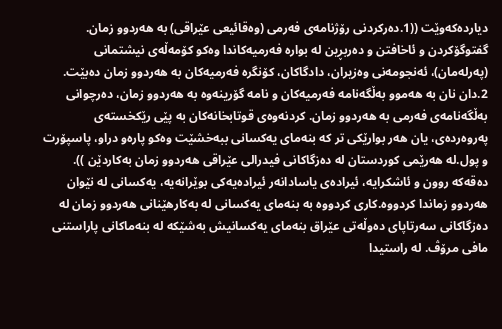دیارده‌كه‌وێت ((1.ده‌ركردنی رۆژنامه‌ی فه‌رمی (وه‌قائیعی عێراقی) به‌ هه‌ردوو زمان. گفتوگۆكردن و ئاخافتن و ده‌ربڕین له‌ بواره‌ فه‌رمیه‌كاندا وه‌كو كۆمه‌ڵه‌ی نیشتمانی (په‌رله‌مان)، ئه‌نجومه‌نی وه‌زیران، دادگاكان، كۆنگره‌ فه‌رمیه‌كان به‌ هه‌ردوو زمان ده‌بێت.
2.دان نان به‌ هه‌موو به‌ڵگه‌نامه‌ فه‌رمیه‌كان و نامه‌ گۆرینه‌وه‌ به‌ هه‌ردوو زمان، ده‌رچوانی به‌ڵگه‌نامه‌ی فه‌رمی به‌ هه‌ردوو زمان. كردنه‌وه‌ی قوتابخانه‌كان به‌ پێی رێكخسته‌ی په‌روه‌رده‌ی، یان هه‌ر بوارێكی تر كه‌ بنه‌مای یه‌كسانی ببه‌خشێت وه‌كو پاره‌و دراو، پاسپۆرت و پول.له‌ هه‌رێمی كوردستان له‌ ده‌زگاكانی فیدرالی عێراقی هه‌ردوو زمان به‌كاردێن )).
ده‌قه‌كه‌ روون و ئاشكرایه‌، ئیراده‌ی یاسادانه‌ر ئیراده‌یه‌كی بوێرانه‌یه‌، یه‌كسانی له‌ نێوان هه‌ردوو زماندا كردووه‌.كاری كردووه‌ به‌ بنه‌مای یه‌كسانی له‌ به‌كارهێنانی هه‌ردوو زمان له‌ ده‌زگاكانی سه‌رتاپای ده‌وڵه‌تی عێراق بنه‌مای یه‌كسانیش به‌شێكه‌ له‌ بنه‌ماكانی پاراستنی مافی مرۆڤ. له‌ راستیدا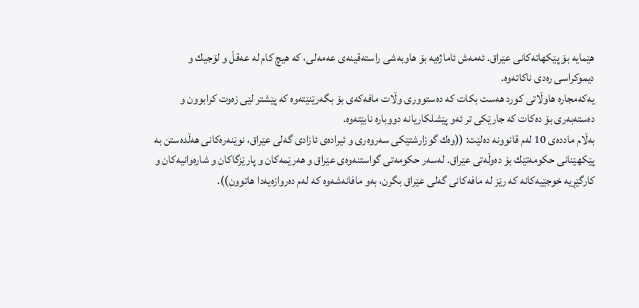هێمایه‌ بۆ پێكهاته‌كانی عێراق. ئه‌مه‌ش ئاماژه‌یه‌ بۆ هاوبه‌شی راسته‌قینه‌ی عه‌مه‌لی، كه‌ هیچ كام له‌ عه‌قڵ و لۆجیك و دیموكراسی ره‌دی ناكاته‌وه‌.
یه‌كه‌مجاره‌ هاوڵاتی كورد هه‌ست بكات كه‌ ده‌ستووری وڵات مافه‌كه‌ی بۆ بگه‌رێنێته‌وه‌ كه‌ پێشتر لێی زه‌وت كرابوون و ده‌سته‌به‌ری بۆ ده‌كات كه‌ جارێكی تر ئه‌و پێشلكاریانه‌ دووباره‌ نابێته‌وه‌.
به‌ڵام مادده‌ی 10 له‌م قانوونه‌ ده‌لێت: ((وه‌ك گوزارشتێكی سه‌روه‌ری و ئیراده‌ی ئازادی گه‌لی عێراق، نوێنه‌ره‌كانی هه‌ڵده‌ستن به‌ پێكهێنانی حكومه‌تێك بۆ ده‌وڵه‌تی عێراق. له‌سه‌ر حكومه‌تی گواستنه‌وه‌ی عێراق و هه‌رێمه‌كان و پارێزگاكان و شاره‌وانیه‌كان و كارگێڕیه‌ خوجێیه‌كانه‌ كه‌ رێز له‌ مافه‌كانی گه‌لی عێراق بگرن، به‌و مافانه‌شه‌وه‌ كه‌ له‌م ده‌روازه‌یه‌دا هاتوون)).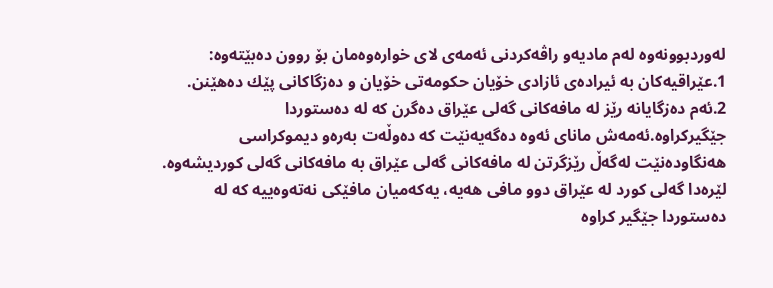له‌وردبوونه‌وه‌ له‌م مادیه‌و راڤه‌كردنی ئه‌مه‌ی لای خواره‌وه‌مان بۆ روون ده‌بێته‌وه‌:
1.عێراقیه‌كان به‌ ئیراده‌ی ئازادی خۆیان حكومه‌تی خۆیان و ده‌زگاكانی پێك ده‌هێنن.
2.ئه‌م ده‌زگایانه‌ رێز له‌ مافه‌كانی گه‌لی عێراق ده‌گرن كه‌ له‌ ده‌ستوردا جێگیركراوه‌.ئه‌مه‌ش مانای ئه‌وه‌ ده‌گه‌یه‌نێت كه‌ ده‌وڵه‌ت به‌ره‌و دیموكراسی هه‌نگاوده‌نێت له‌گه‌ڵ رێزگرتن له‌ مافه‌كانی گه‌لی عێراق به‌ مافه‌كانی گه‌لی كوردیشه‌وه‌. لێره‌دا گه‌لی كورد له‌ عێراق دوو مافی هه‌یه‌، یه‌كه‌میان مافێكی نه‌ته‌وه‌ییه‌ كه‌ له‌ ده‌ستوردا جێگیر كراوه‌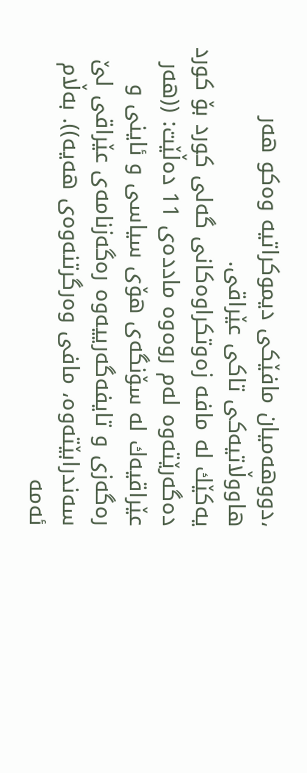،دووهه‌میان مافێكی دیموكراتیه‌ وه‌كو هه‌ر هاووڵاتیه‌كی تاكی عێراقی.
یه‌كێك له‌ مافه‌ زه‌وتكراوه‌كانی گه‌لی كورد بۆ كورد ده‌گه‌رێته‌وه‌ له‌م روه‌وه‌ مادده‌ی 11 ده‌ڵێت: ((هه‌ر عێراقیه‌ك له‌ سۆنگه‌ی هۆی سیاسی و ئاینی و ره‌گه‌زی و تایفه‌گه‌رییه‌وه‌ ره‌گه‌زنامه‌ی عێراقی لێ سه‌ندرابێته‌وه‌، مافی وه‌رگرتنه‌وه‌ی هه‌یه‌)). به‌ڵام ئه‌مه‌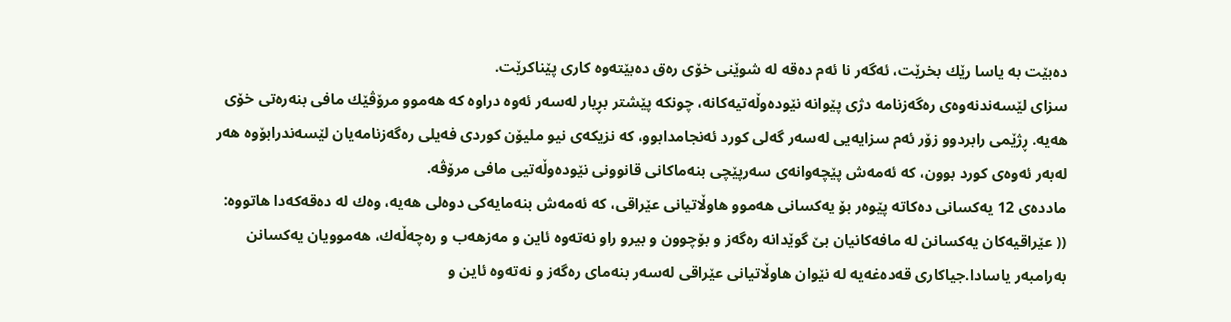ده‌بێت به‌ یاسا رێك بخرێت، ئه‌گه‌ر نا ئه‌م ده‌قه‌ له‌ شوێنی خۆی ره‌ق ده‌بێته‌وه‌ كاری پێناكرێت.
سزای لێسه‌ندنه‌وه‌ی ره‌گه‌زنامه‌ دژی پێوانه‌ نێوده‌وڵه‌تیه‌كانه‌، چونكه‌ پێشتر بڕیار له‌سه‌ر ئه‌وه‌ دراوه‌ كه‌ هه‌موو مرۆڤێك مافی بنه‌ره‌تی خۆی هه‌یه‌. ڕژێمی رابردوو زۆر ئه‌م سزایه‌یی له‌سه‌ر گه‌لی كورد ئه‌نجامدابوو، كه‌ نزیكه‌ی نیو ملیۆن كوردی فه‌یلی ره‌گه‌زنامه‌یان لێسه‌ندرابۆوه‌ هه‌ر له‌به‌ر ئه‌وه‌ی كورد بوون، كه‌ ئه‌مه‌ش پێچه‌وانه‌ی سه‌رپێچی بنه‌ماكانی قانوونی نێوده‌وڵه‌تیی مافی مرۆڤه‌.
مادده‌ی 12 یه‌كسانی ده‌كاته‌ پێوه‌ر بۆ یه‌كسانی هه‌موو هاوڵاتیانی عێراقی، كه‌ ئه‌مه‌ش بنه‌مایه‌كی دوه‌لی هه‌یه‌، وه‌ك له‌ ده‌قه‌كه‌دا هاتووه‌: (( عێراقیه‌كان یه‌كسانن له‌ مافه‌كانیان بێ گوێدانه‌ ره‌گه‌ز و بۆچوون و بیرو راو نه‌ته‌وه‌ ئاین و مه‌زهه‌ب و ره‌چه‌ڵه‌ك، هه‌موویان یه‌كسانن به‌رامبه‌ر یاسادا.جیاكاری قه‌ده‌غه‌یه‌ له‌ نێوان هاوڵاتیانی عێراقی له‌سه‌ر بنه‌مای ره‌گه‌ز و نه‌ته‌وه‌ ئاین و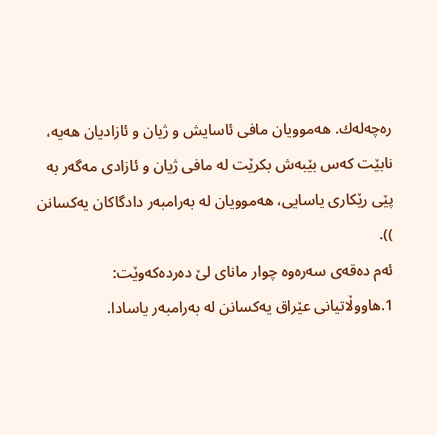ره‌چه‌له‌ك. هه‌موویان مافی ئاسایش و ژیان و ئازادیان هه‌یه‌، نابێت كه‌س بێبه‌ش بكرێت له‌ مافی ژیان و ئازادی مه‌گه‌ر به‌ پێی رێكاری یاسایی، هه‌موویان له‌ به‌رامبه‌ر دادگاكان یه‌كسانن )).
ئه‌م ده‌قه‌ی سه‌ره‌وه‌ چوار مانای لێ ده‌رده‌كه‌وێت:
1.هاووڵاتیانی عێراق یه‌كسانن له‌ به‌رامبه‌ر یاسادا.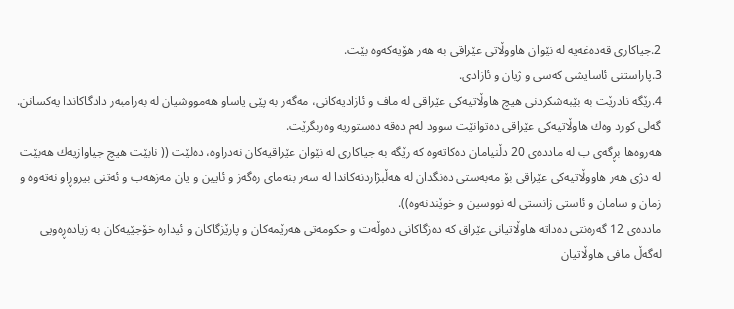2.جیاكاری قه‌ده‌غه‌یه‌ له‌ نێوان هاووڵاتی عێراقی به‌ هه‌ر هۆیه‌كه‌وه‌ بێت.
3.پاراستنی ئاسایشی كه‌سی و ژیان و ئازادی.
4.رێگه‌ نادرێت به‌ بێبه‌شكردنی هیچ هاوڵاتیه‌كی عێراقی له‌ ماف و ئازادیه‌كانی، مه‌گه‌ر به‌ پێی یاساو هه‌مووشیان له‌ به‌رامبه‌ر دادگاكاندا یه‌كسانن. گه‌لی كورد وه‌ك هاوڵاتیه‌كی عێراقی ده‌توانێت سوود له‌م ده‌قه‌ ده‌ستوریه‌ وه‌ربگرێت.
هه‌روه‌ها بڕگه‌ی ب له‌ مادده‌ی 20 دڵنیامان ده‌كاته‌وه‌ كه‌ رێگه‌ به‌ جیاكاری له‌ نێوان عێراقیه‌كان نه‌دراوه‌، ده‌لێت (( نابێت هیچ جیاوازیه‌ك هه‌بێت له‌ دژی هه‌ر هاووڵاتیه‌كی عێراقی بۆ مه‌به‌ستی ده‌نگدان له‌ هه‌ڵبژاردنه‌كاندا له‌ سه‌ر بنه‌مای ره‌گه‌ز و ئایین و یان مه‌زهه‌ب و ئه‌تنی بیروڕاو نه‌ته‌وه‌ و زمان و سامان و ئاستی زانستی له‌ نووسین و خوێندنه‌وه‌)).
مادده‌ی 12 گه‌ره‌نتی ده‌داته‌ هاوڵاتیانی عێراق كه‌ ده‌زگاكانی ده‌وڵه‌ت و حكومه‌تی هه‌رێمه‌كان و پارێزگاكان و ئیداره‌ خۆجێیه‌كان به‌ زیاده‌ڕه‌ویی له‌گه‌ڵ مافی هاوڵاتیان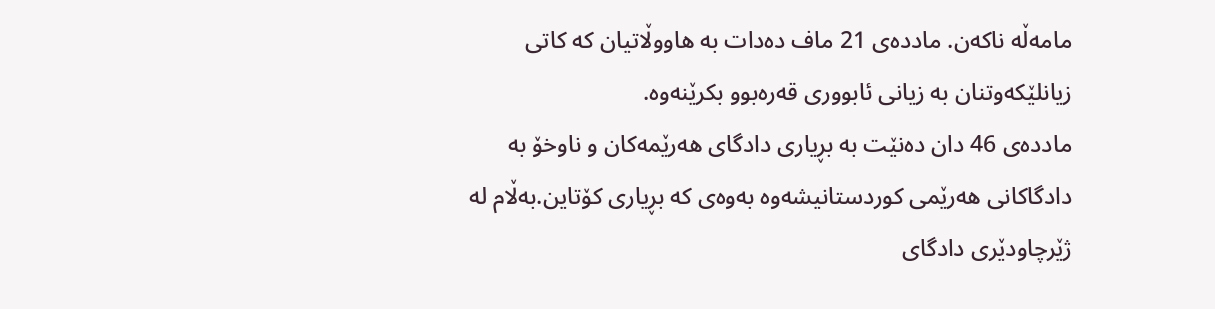مامه‌ڵه‌ ناكه‌ن. مادده‌ی 21 ماف ده‌دات به‌ هاووڵاتیان كه‌ كاتی زیانلێكه‌وتنان به‌ زیانی ئابووری قه‌ره‌بوو بكرێنه‌وه‌.
مادده‌ی 46 دان ده‌نێت به‌ بڕیاری دادگای هه‌رێمه‌كان و ناوخۆ به‌ دادگاكانی هه‌رێمی كوردستانیشه‌وه‌ به‌وه‌ی كه‌ بڕیاری كۆتاین.به‌ڵام له‌ ژێرچاودێری دادگای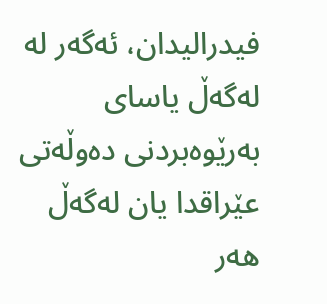فیدرالیدان، ئه‌گه‌ر له‌ له‌گه‌ڵ یاسای به‌رێوه‌بردنی ده‌وڵه‌تی عێراقدا یان له‌گه‌ڵ هه‌ر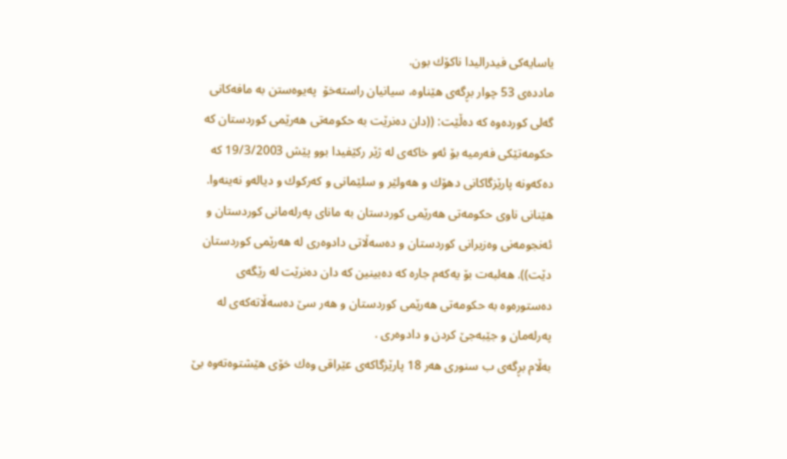یاسایه‌كی فیدرالیدا ناكۆك بون.
مادده‌ی 53 چوار بڕگه‌ی هێناوه‌، سیانیان راسته‌خۆ  په‌یوه‌ستن به‌ مافه‌كانی گه‌لی كورده‌وه‌ كه‌ ده‌ڵێت: ((دان ده‌نرێت به‌ حكومه‌تی هه‌رێمی كوردستان كه‌ حكومه‌تێكی فه‌رمیه‌ بۆ ئه‌و خاكه‌ی له‌ ژێر ركێفیدا بوو پێش 19/3/2003 كه‌ ده‌كه‌ونه‌ پارێزگاكانی دهۆك و هه‌ولێر و سلێمانی و كه‌ركوك و دیاله‌و نه‌ینه‌وا. هێنانی ناوی حكومه‌تی هه‌رێمی كوردستان به‌ مانای په‌رله‌مانی كوردستان و ئه‌نجومه‌نی وه‌زیرانی كوردستان و ده‌سه‌ڵاتی دادوه‌ری له‌ هه‌رێمی كوردستان دێت)). هه‌لبه‌ت بۆ یه‌كه‌م جاره‌ كه‌ ده‌بینین كه‌ دان ده‌نرێت له‌ رێگه‌ی ده‌ستوره‌وه‌ به‌ حكومه‌تی هه‌رێمی كوردستان و هه‌ر سێ ده‌سه‌ڵاته‌كه‌ی له‌ په‌رله‌مان و جێبه‌جێ كردن و دادوه‌ری .
به‌ڵام بڕگه‌ی ب سنوری هه‌ر 18 پارێزگاكه‌ی عێراقی وه‌ك خۆی هێشتوه‌ته‌وه‌ بێ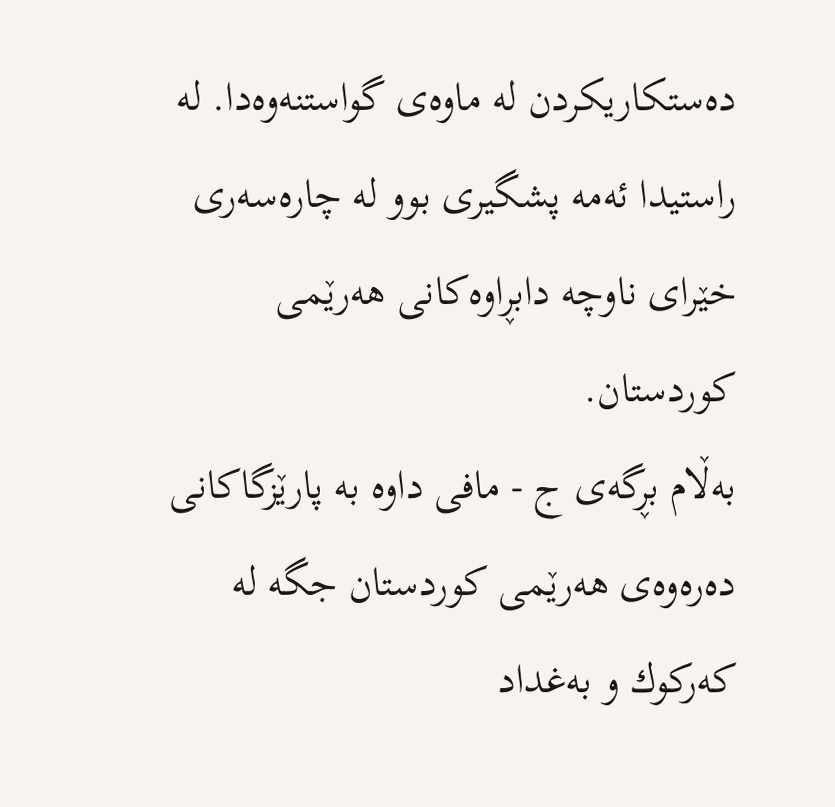ده‌ستكاریكردن له‌ ماوه‌ی گواستنه‌وه‌دا. له‌ راستیدا ئه‌مه‌ پشگیری بوو له‌ چاره‌سه‌ری خێرای ناوچه‌ دابڕاوه‌كانی هه‌رێمی كوردستان.
به‌ڵام بڕگه‌ی ج - مافی داوه‌ به‌ پارێزگاكانی ده‌ره‌وه‌ی هه‌رێمی كوردستان جگه‌ له‌ كه‌ركوك و به‌غداد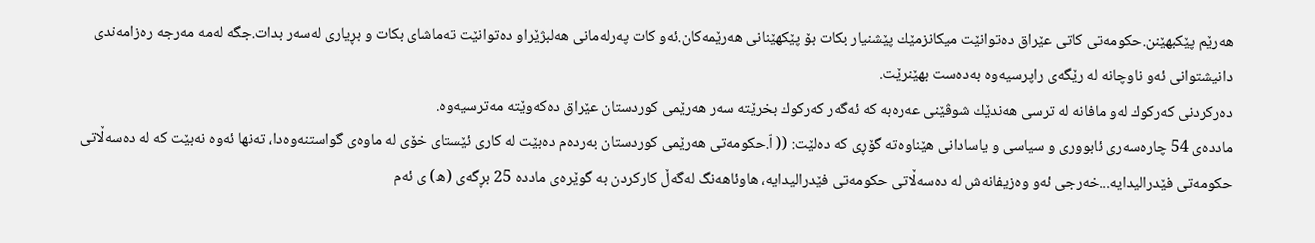هه‌رێم پێكبهێنن.حكومه‌تی كاتی عێراق ده‌توانێت میكانزمێك پێشنیار بكات بۆ پێكهێنانی هه‌رێمه‌كان.ئه‌و كات په‌رله‌مانی هه‌لبژێراو ده‌توانێت ته‌ماشای بكات و بڕیاری له‌سه‌ر بدات.جگه‌ له‌مه‌ مه‌رجه‌ ره‌زامه‌ندی دانیشتوانی ئه‌و ناوچانه‌ له‌ رێگه‌ی راپرسیه‌وه‌ به‌ده‌ست بهێنرێت.
ده‌ركردنی كه‌ركوك له‌و مافانه‌ له‌ ترسی هه‌ندێك شوڤێنی عه‌ره‌به‌ كه‌ ئه‌گه‌ر كه‌ركوك بخرێته‌ سه‌ر هه‌رێمی كوردستان عێراق ده‌كه‌وێته‌ مه‌ترسیه‌وه‌.
مادده‌ی 54 چاره‌سه‌ری ئابووری و سیاسی و یاسادانی هێناوه‌ته‌ گۆڕی كه‌ ده‌لێت: (( اّ.حكومه‌تی هه‌رێمی كوردستان به‌رده‌م ده‌بێت له‌ كاری ئێستای خۆی له‌ ماوه‌ی گواستنه‌وه‌دا، ته‌نها ئه‌وه‌ نه‌بێت كه‌ له‌ ده‌سه‌ڵاتی حكومه‌تی فێدرالیدایه‌...خه‌رجی ئه‌و وه‌زیفانه‌ش له‌ ده‌سه‌ڵاتی حكومه‌تی فێدرالیدایه‌، هاوئاهه‌نگ له‌گه‌ڵ كاركردن به‌ گوێره‌ی مادده‌ 25 بڕگه‌ی (ه) ی ئه‌م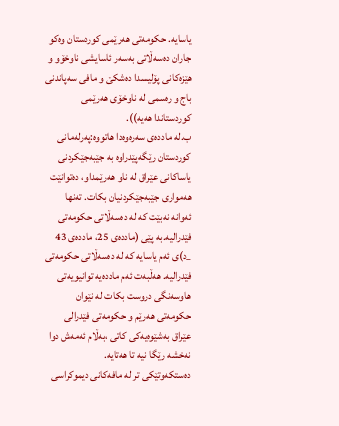یاسایه‌. حكومه‌تی هه‌رێمی كوردستان وه‌كو جاران ده‌سه‌ڵاتی به‌سه‌ر ئاسایشی ناوخۆو و هێزه‌كانی پۆلیسدا ده‌شكێ و مافی سه‌پاندنی باج و ره‌سمی له‌ ناوخۆی هه‌رێمی كوردستاندا هه‌یه‌)).
ب.له‌ مادده‌ی سه‌ره‌وه‌دا هاتووه‌:په‌رله‌مانی كوردستان رێگه‌پێدراوه‌ به‌ جێبه‌جێكردنی یاساكانی عێراق له‌ ناو هه‌رێمداو، ده‌توانێت هه‌مواری جێبه‌جێكردنیان بكات. ته‌نها ئه‌وانه‌ نه‌بێت كه‌ له‌ ده‌سه‌ڵاتی حكومه‌تی فێدرالیه‌.به‌ پێی (مادده‌ی 25، مادده‌ی 43 _د)ی ئه‌م یاسایه‌ كه‌ له‌ ده‌سه‌ڵاتی حكومه‌تی فێدرالیه‌. هه‌ڵبه‌ت ئه‌م مادده‌یه‌ توانیویه‌تی هاوسه‌نگی دروست بكات له‌ نێوان حكومه‌تی هه‌رێم و حكومه‌تی فێدرالی عێراق به‌شێوه‌یه‌كی كاتی ،به‌ڵام ئه‌مه‌ش دوا نه‌خشه‌ رێگا نیه‌ تا هه‌تایه‌.
ده‌ستكه‌وتێكی تر له‌ مافه‌كانی دیموكراسی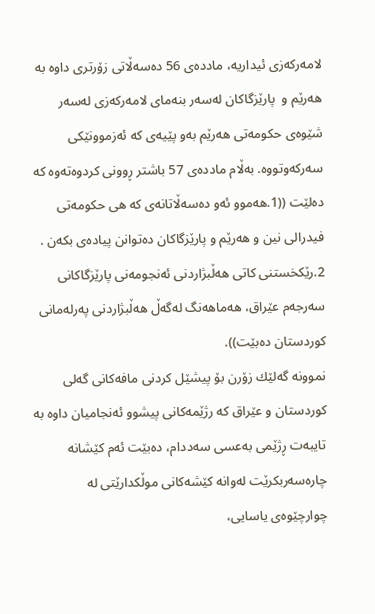لامه‌ركه‌زی ئیداریه‌، مادده‌ی 56 ده‌سه‌ڵاتی زۆرتری داوه‌ به‌ هه‌رێم و  پارێزگاكان له‌سه‌ر بنه‌مای لامه‌ركه‌زی له‌سه‌ر شێوه‌ی حكومه‌تی هه‌رێم به‌و پێیه‌ی كه‌ ئه‌زموونێكی سه‌ركه‌وتووه‌. به‌ڵام مادده‌ی 57 باشتر ڕوونی كردوه‌ته‌وه‌ كه‌ ده‌لێت ((1.هه‌موو ئه‌و ده‌سه‌ڵاتانه‌ی كه‌ هی حكومه‌تی فیدرالی نین و هه‌رێم و پارێزگاكان ده‌توانن پیاده‌ی بكه‌ن .
2.رێكخستنی كاتی هه‌ڵبژاردنی ئه‌نجومه‌نی پارێزگاكانی سه‌رجه‌م عێراق، هه‌ماهه‌نگ له‌گه‌ڵ هه‌ڵبژاردنی په‌رله‌مانی كوردستان ده‌بێت)).
نموونه‌ گه‌لێك زۆرن بۆ پیشێل كردنی مافه‌كانی گه‌لی كوردستان و عێراق كه‌ رژێمه‌كانی پیشوو ئه‌نجامیان داوه‌ به‌ تایبه‌ت ڕژێمی به‌عسی سه‌ددام، ده‌بێت ئه‌م كێشانه‌ چاره‌سه‌ربكرێت له‌وانه‌ كێشه‌كانی موڵكدارێتی له‌ چوارچێوه‌ی یاسایی،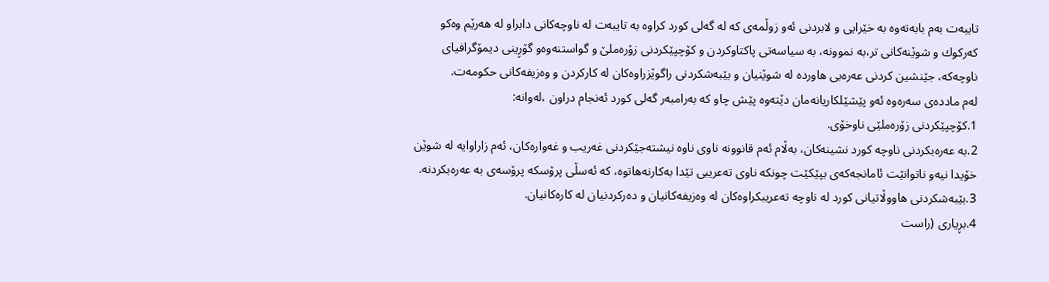تایبه‌ت به‌م بابه‌ته‌وه‌ به‌ خێرایی و لابردنی ئه‌و زوڵمه‌ی كه‌ له‌ گه‌لی كورد كراوه‌ به‌ تایبه‌ت له‌ ناوچه‌كانی دابراو له‌ هه‌رێم وه‌كو كه‌ركوك و شوێنه‌كانی تر،به‌ نموونه‌، به‌ سیاسه‌تی پاكتاوكردن و كۆچپێكردنی زۆره‌ملێ و گواستنه‌وه‌و گۆڕینی دیمۆگرافیای ناوچه‌كه‌، جێنشین كردنی عه‌ره‌بی هاورده‌ له‌ شوێنیان و بێبه‌شكردنی راگوێزراوه‌كان له‌ كاركردن و وه‌زیفه‌كانی حكومه‌ت.
له‌م مادده‌ی سه‌ره‌وه‌ ئه‌و پێشێلكاریانه‌مان دێته‌وه‌ پێش چاو كه‌ به‌رامبه‌ر گه‌لی كورد ئه‌نجام دراون ،له‌وانه‌:
1.كۆچپێكردنی زۆره‌ملێی ناوخۆی.
2.به‌ عه‌ره‌بكردنی ناوچه‌ كورد نشینه‌كان، به‌ڵام ئه‌م قانوونه‌ ناوی ناوه‌ نیشته‌جێكردنی غه‌ریب و غه‌واره‌كان، ئه‌م زاراوایه‌ له‌ شوێن خۆیدا نیه‌و ناتوانێت ئامانجه‌كه‌ی بپێكێت چونكه‌ ناوی ته‌عریبی تێدا به‌كارنه‌هاتوه‌، كه‌ ئه‌سڵی پرۆسكه‌ پرۆسه‌ی به‌ عه‌ره‌بكردنه‌.
3.بێبه‌شكردنی هاووڵاتیانی كورد له‌ ناوچه‌ ته‌عریبكراوه‌كان له‌ وه‌زیفه‌كانیان و ده‌ركردنیان له‌ كاره‌كانیان.
4.بڕیاری (راست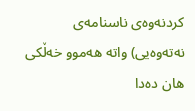كردنه‌وه‌ی ناسنامه‌ی نه‌ته‌وه‌یی) واته‌ هه‌موو خه‌ڵكی هان ده‌دا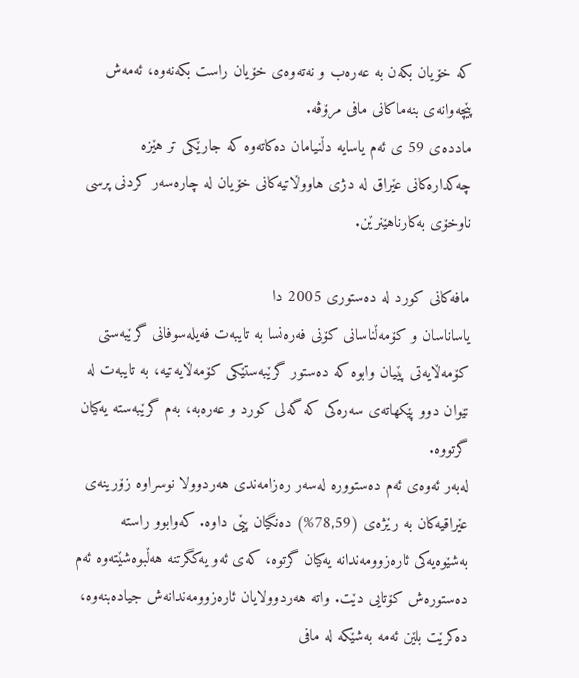كه‌ خۆیان بكه‌ن به‌ عه‌ره‌ب و نه‌ته‌وه‌ی خۆیان راست بكه‌نه‌وه‌، ئه‌مه‌ش پێچه‌وانه‌ی بنه‌ماكانی مافی مرۆڤه‌.
مادده‌ی 59 ی ئه‌م یاسایه‌ دڵنیامان ده‌كاته‌وه‌ كه‌ جارێكی تر هێزه‌ چه‌كداره‌كانی عێراق له‌ دژی هاووڵاتیه‌كانی خۆیان له‌ چاره‌سه‌ر كردنی پرسی ناوخۆی به‌كارناهێنرێن.

مافه‌كانی كورد له‌ ده‌ستوری 2005 دا
یاساناسان و كۆمه‌ڵناسانی كۆنی فه‌ره‌نسا به‌ تایبه‌ت فه‌یله‌سوفانی گرێبه‌ستی كۆمه‌ڵایه‌تی پێیان وابوه‌ كه‌ ده‌ستور گرێبه‌ستێكی كۆمه‌ڵایه‌تیه‌، به‌ تایبه‌ت له‌ نێوان دوو پێكهاته‌ی سه‌ره‌كی كه‌ گه‌لی كورد و عه‌ره‌به‌، به‌م گرێبه‌سته‌ یه‌كیان گرتووه‌.
له‌به‌ر ئه‌وه‌ی ئه‌م ده‌ستووره‌ له‌سه‌ر ره‌زامه‌ندی هه‌ردوولا نوسراوه‌ زۆرینه‌ی عێراقیه‌كان به‌ رێژه‌ی (78,59%) ده‌نگیان پێی داوه‌. كه‌وابوو راسته‌ به‌شێوه‌یه‌كی ئاره‌زوومه‌ندانه‌ یه‌كیان گرتوه‌، كه‌ی ئه‌و یه‌كگرتنه‌ هه‌ڵبوه‌شێته‌وه‌ ئه‌م ده‌ستوره‌ش كۆتایی دێت. واته‌ هه‌ردوولایان ئاره‌زوومه‌ندانه‌ش جیاده‌بنه‌وه‌، ده‌كرێت بلێن ئه‌مه‌ به‌شێكه‌ له‌ مافی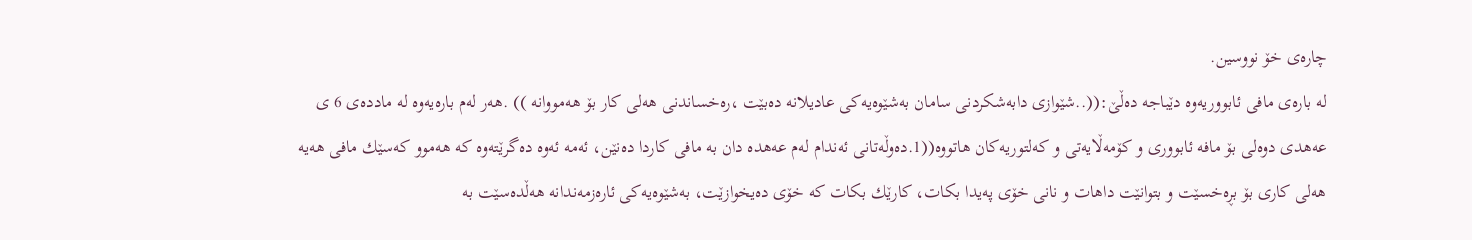چاره‌ی خۆ نووسین.
له‌ باره‌ی مافی ئابووریه‌وه‌ دێباجه‌ ده‌ڵێ:((..شێوازی دابه‌شكردنی سامان به‌شێوه‌یه‌كی عادیلانه‌ ده‌بێت ،ره‌خساندنی هه‌لی كار بۆ هه‌مووانه‌ )) .هه‌ر له‌م باره‌یه‌وه‌ له‌ مادده‌ی 6 ی عه‌هدی دوه‌لی بۆ مافه‌ ئابووری و كۆمه‌ڵایه‌تی و كه‌لتوریه‌كان هاتووه‌((1.ده‌وڵه‌تانی ئه‌ندام له‌م عه‌هده‌ دان به‌ مافی كاردا ده‌نێن، ئه‌مه‌ ئه‌وه‌ ده‌گرێته‌وه‌ كه‌ هه‌موو كه‌سێك مافی هه‌یه‌ هه‌لی كاری بۆ بڕه‌خسێت و بتوانێت داهات و نانی خۆی په‌یدا بكات، كارێك بكات كه‌ خۆی ده‌یخوازێت، به‌شێوه‌یه‌كی ئاره‌زمه‌ندانه‌ هه‌ڵده‌سێت به‌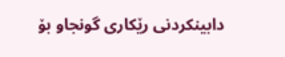دابینكردنی رێكاری گونجاو بۆ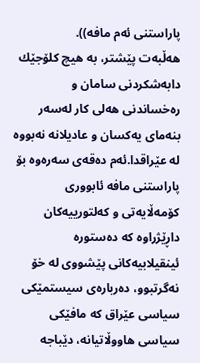پاراستنی ئه‌م مافه‌)).
هه‌ڵبه‌ت پێشتر، به‌ هیچ كلۆجێك دابه‌شكردنی سامان و ره‌خساندنی هه‌لی كار له‌سه‌ر بنه‌مای یه‌كسان و عادیلانه‌ نه‌بووه‌ له‌ عێراقدا.ئه‌م ده‌قه‌ی سه‌ره‌وه‌ بۆ پاراستنی مافه‌ ئابووری كۆمه‌ڵایه‌تی و كه‌لتورییه‌كان داڕێژراوه‌ كه‌ ده‌ستوره‌ ئینقیلابیه‌كانی پێشووی له‌ خۆ نه‌گرتبوو، ده‌رباره‌ی سیستمێكى سیاسی عێراق كه‌ مافێكی سیاسی هاووڵاتیانه‌، دێباجه‌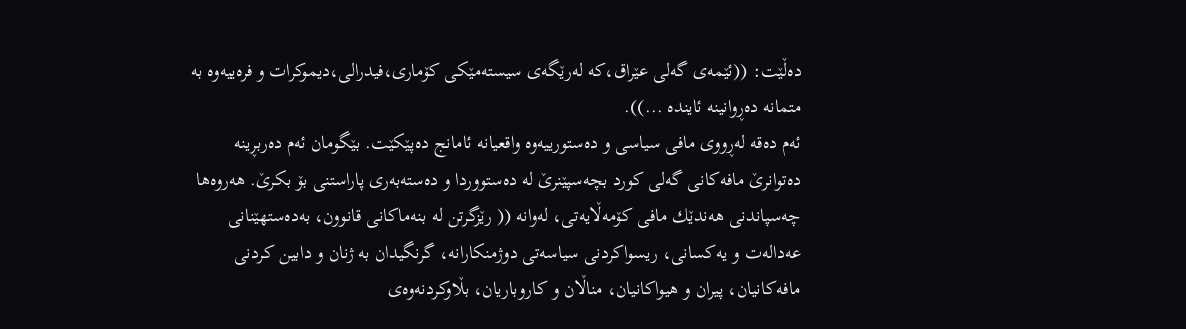ده‌ڵێت: ((ئێمه‌ی گه‌لی عێراق،كه‌ له‌رێگه‌ی سیسته‌مێكی كۆماری،فیدرالی،دیموكرات و فره‌ییه‌وه‌ به‌ متمانه‌ ده‌ڕوانینه‌ ئاینده‌ ...)).
ئه‌م ده‌قه‌ له‌ڕووی مافی سیاسی و ده‌ستورییه‌وه‌ واقعیانه‌ ئامانج ده‌پێكێت. بێگومان ئه‌م ده‌ربڕینه‌ ده‌توانرێ مافه‌كانی گه‌لی كورد بچه‌سپێنرێ له‌ ده‌ستووردا و ده‌سته‌به‌ری پاراستنی بۆ بكرێ. هه‌روه‌ها چه‌سپاندنی هه‌ندێك مافی كۆمه‌ڵایه‌تی، له‌وانه‌ (( رێزگرتن له‌ بنه‌ماكانی قانوون، به‌ده‌ستهێنانی عه‌داله‌ت و یه‌كسانی، ریسواكردنی سیاسه‌تی دوژمنكارانه‌، گرنگیدان به‌ ژنان و دابین كردنی مافه‌كانیان، پیران و هیواكانیان، مناڵان و كاروباریان، بڵاوكردنه‌وه‌ی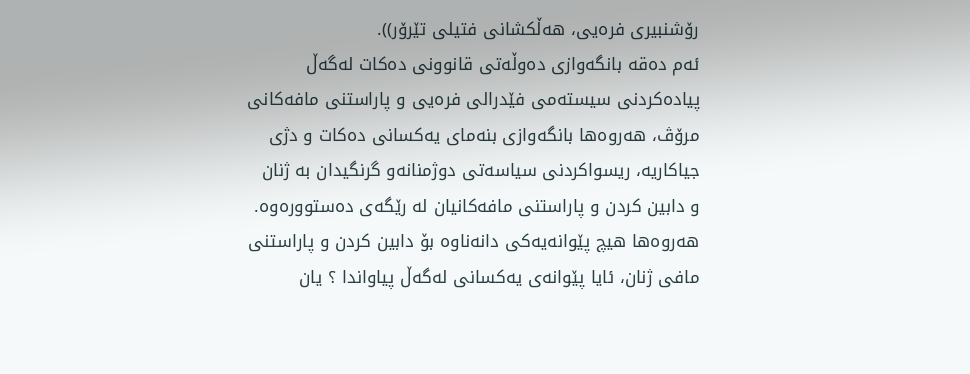رۆشنبیری فره‌یی، هه‌ڵكشانی فتیلی تێرۆر)).
ئه‌م ده‌قه‌ بانگه‌وازی ده‌وڵه‌تی قانوونی ده‌كات له‌گه‌ڵ پیاده‌كردنی سیسته‌می فێدرالی فره‌یی و پاراستنی مافه‌كانی مرۆڤ، هه‌روه‌ها بانگه‌وازی بنه‌مای یه‌كسانی ده‌كات و دژی جیاكاریه‌، ریسواكردنی سیاسه‌تی دوژمنانه‌و گرنگیدان به‌ ژنان و دابین كردن و پاراستنی مافه‌كانیان له‌ رێگه‌ی ده‌ستووره‌وه‌. هه‌روه‌ها هیچ پێوانه‌یه‌كی دانه‌ناوه‌ بۆ دابین كردن و پاراستنی مافی ژنان، ئایا پێوانه‌ی یه‌كسانی له‌گه‌ڵ پیاواندا ؟ یان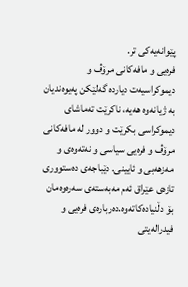پێوانه‌یه‌كی تر.
فره‌یی و مافه‌كانی مرۆڤ و دیموكراسیه‌ت دیارده‌ گه‌لێكن په‌یوه‌ندیان به‌ ژیانه‌وه‌ هه‌یه‌، ناكرێت ته‌ماشای دیموكراسی بكرێت و دوور له‌ مافه‌كانی مرۆڤ و فره‌یی سیاسی و نه‌ته‌وه‌ی و مه‌زهه‌بی و ئایینی. دێباجه‌ی ده‌ستووری تازه‌ی عێراق ئه‌م مه‌به‌سته‌ی سه‌ره‌وه‌مان بۆ دڵنیاده‌كاته‌وه‌.ده‌رباره‌ی فره‌یی و  فیدراله‌یتی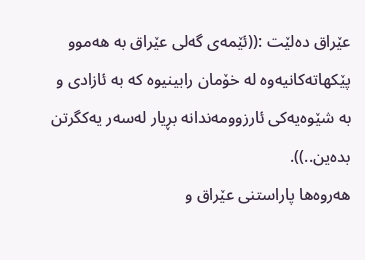عێراق ده‌لێت :((ئێمه‌ی گه‌لی عێراق به‌ هه‌موو پێكهاته‌كانیه‌وه‌ له‌ خۆمان رابینیوه‌ كه‌ به‌ ئازادی و به‌ شێوه‌یه‌كی ئارزوومه‌ندانه‌ بڕیار له‌سه‌ر یه‌كگرتن بده‌ین..)).
هه‌روه‌ها پاراستنی عێراق و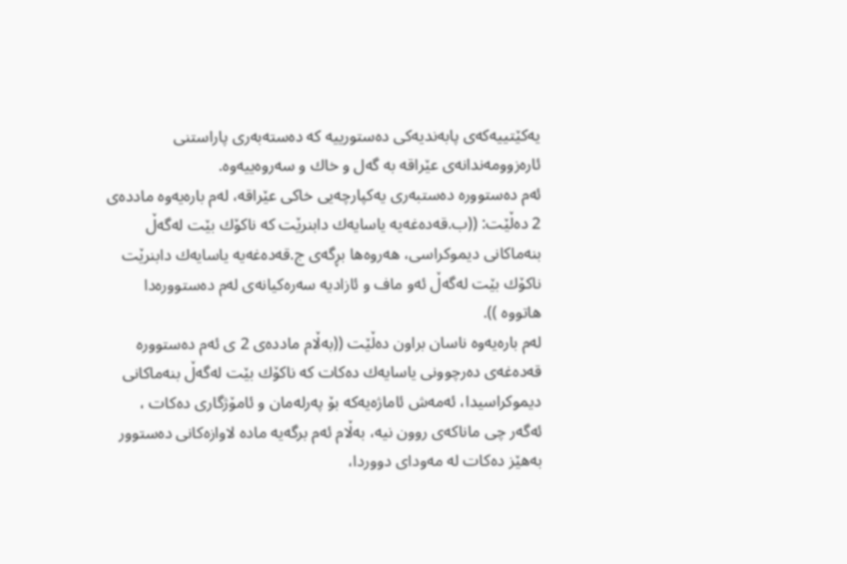یه‌كێتییه‌كه‌ی پابه‌ندیه‌كی ده‌ستورییه‌ كه‌ ده‌سته‌به‌ری پاراستنی ئاره‌زوومه‌ندانه‌ی عێراقه‌ به‌ گه‌ل و خاك و سه‌روه‌ییه‌وه‌.
ئه‌م ده‌ستووره‌ ده‌ستبه‌ری یه‌كپارچه‌یی خاكی عێراقه‌، له‌م باره‌یه‌وه‌ مادده‌ی 2 ده‌ڵێت: ((ب.قه‌ده‌غه‌یه‌ یاسایه‌ك دابنرێت كه‌ ناكۆك بێت له‌گه‌ڵ بنه‌ماكانی دیموكراسی، هه‌روه‌ها بڕگه‌ی ج.قه‌ده‌غه‌یه‌ یاسایه‌ك دابنرێت ناكۆك بێت له‌گه‌ڵ ئه‌و ماف و ئازادیه‌ سه‌ره‌كیانه‌ی له‌م ده‌ستووره‌دا هاتووه‌ )).
له‌م باره‌یه‌وه‌ ناسان براون ده‌ڵێت ((به‌ڵام مادده‌ی 2 ی ئه‌م ده‌ستووره‌ قه‌ده‌غه‌ی ده‌رچوونی یاسایه‌ك ده‌كات كه‌ ناكۆك بێت له‌گه‌ڵ بنه‌ماكانی دیموكراسیدا، ئه‌مه‌ش ئاماژه‌یه‌كه‌ بۆ په‌رله‌مان و ئامۆژگاری ده‌كات ، ئه‌گه‌ر چی ماناكه‌ی روون نیه‌، به‌ڵام ئه‌م برگه‌یه‌ ماده‌ لاوازه‌كانی ده‌ستوور به‌هێز ده‌كات له‌ مه‌ودای دووردا،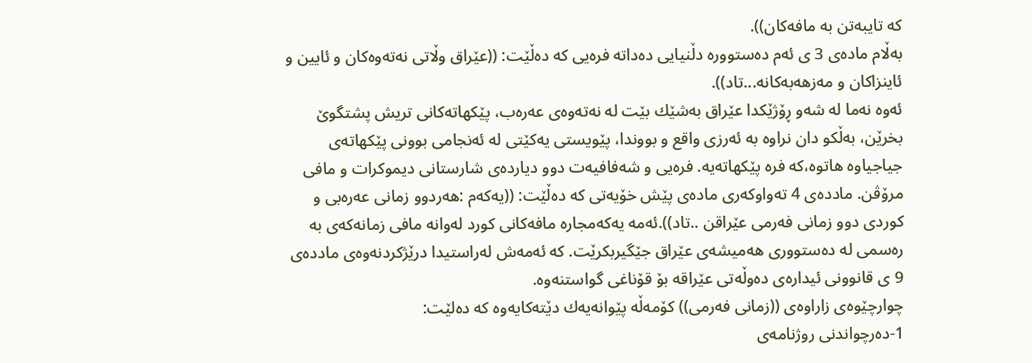كه‌ تایبه‌تن به‌ مافه‌كان)).
به‌ڵام ماده‌ی 3 ی ئه‌م ده‌ستووره‌ دڵنیایی ده‌داته‌ فره‌یی كه‌ ده‌ڵێت: ((عێراق وڵاتی نه‌ته‌وه‌كان و ئایین و ئاینزاكان و مه‌زهه‌به‌كانه‌...تاد)).
ئه‌وه‌ نه‌ما له‌ شه‌و ڕۆژێكدا عێراق به‌شێك بێت له‌ نه‌ته‌وه‌ی عه‌ره‌ب، پێكهاته‌كانی تریش پشتگوێ بخرێن، به‌ڵكو دان نراوه‌ به‌ ئه‌رزی واقع و بووندا، پێویستی یه‌كێتی له‌ ئه‌نجامی بوونی پێكهاته‌ی جیاجیاوه‌ هاتوه‌،كه‌ فره‌ پێكهاته‌یه‌. فره‌یی و شه‌فافیه‌ت دوو دیارده‌ی شارستانی دیموكرات و مافی مرۆڤن. مادده‌ی 4 ته‌واوكه‌ری ماده‌ی پێش خۆیه‌تی كه‌ ده‌ڵێت: ((یه‌كه‌م :هه‌ردوو زمانی عه‌ره‌بی و كوردی دوو زمانی فه‌رمی عێراقن ..تاد)).ئه‌مه‌ یه‌كه‌مجاره‌ مافه‌كانی كورد له‌وانه‌ مافی زمانه‌كه‌ی به‌ ره‌سمی له‌ ده‌ستووری هه‌میشه‌ی عێراق جێگیربكرێت. كه‌ ئه‌مه‌ش له‌راستیدا درێژكردنه‌وه‌ی مادده‌ی 9 ی قانوونی ئیداره‌ی ده‌وڵه‌تی عێراقه‌ بۆ قۆناغی گواستنه‌وه‌.
چوارچێوه‌ی زاراوه‌ی ((زمانی فه‌رمی)) كۆمه‌ڵه‌ پێوانه‌یه‌ك دێته‌كایه‌وه‌ كه‌ ده‌لێت:
1-ده‌رچواندنی روژنامه‌ی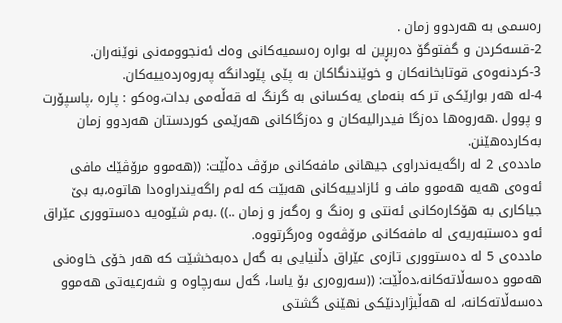ره‌سمی به‌ هه‌ردوو زمان .
2-قسه‌كردن و گفتوگۆ ده‌ربڕین له‌ بواره‌ ره‌سمیه‌كانی وه‌ك ئه‌نجوومه‌نی نوێنه‌ران.
3-كردنه‌وه‌ی قوتابخانه‌كان و خوێندنگاكان به‌ پێی پێودانگه‌ په‌روه‌رده‌ییه‌كان.
4-له‌ هه‌ر بوارێكی تر كه‌ بنه‌مای یه‌كسانی به‌ گرنگ له‌ قه‌ڵه‌می بدات،وه‌كو : پاره‌ ،پاسپۆرت و پوول .هه‌روه‌ها ده‌زگا فیدرالیه‌كان و ده‌زگاكانی هه‌رێمی كوردستان هه‌ردوو زمان به‌كارده‌هێنن.
مادده‌ی 2 له‌ راگه‌یه‌ندراوی جیهانی مافه‌كانی مرۆڤ ده‌ڵێت: ((هه‌موو مرۆڤێك مافی ئه‌وه‌ی هه‌یه‌ هه‌موو ماف و ئازادییه‌كانی هه‌بێت كه‌ له‌م راگه‌یندراوه‌دا هاتوه‌،به‌ بێ جیاكاری به‌ هۆكاره‌كانی ئه‌نتی و ره‌نگ و ره‌گه‌ز و زمان ..)) .به‌م شێوه‌یه‌ ده‌ستووری عێراق ئه‌و ده‌ستبه‌ریه‌ی له‌ مافه‌كانی مرۆڤه‌وه‌ وه‌رگرتووه‌.
مادده‌ی 5 له‌ ده‌ستووری تازه‌ی عێراق دڵنیایی به‌ گه‌ل ده‌به‌خشێت كه‌ هه‌ر خۆی خاوه‌نی هه‌موو ده‌سه‌ڵاته‌كانه‌،ده‌ڵێت: ((سه‌روه‌ری بۆ یاسا، گه‌ل سه‌رچاوه‌ و شه‌رعیه‌تی هه‌موو ده‌سه‌ڵاته‌كانه‌، له‌ هه‌ڵبژاردنێكی نهێنی گشتی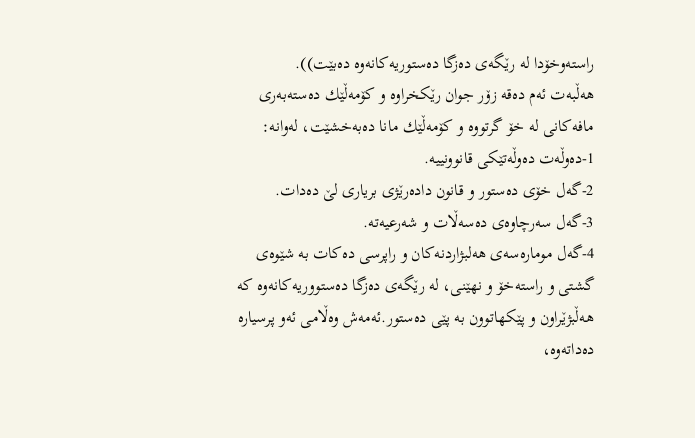راسته‌وخۆدا له‌ رێگه‌ی ده‌زگا ده‌ستوریه‌كانه‌وه‌ ده‌بێت)).
هه‌ڵبه‌ت ئه‌م ده‌قه‌ زۆر جوان رێكخراوه‌ و كۆمه‌ڵێك ده‌سته‌به‌ری مافه‌كانی له‌ خۆ گرتووه‌ و كۆمه‌ڵێك مانا ده‌به‌خشێت، له‌وانه‌:
1-ده‌وڵه‌ت ده‌وڵه‌تێكی قانوونییه‌.
2-گه‌ل خۆی ده‌ستور و قانون داده‌رێژی بریاری لێ ده‌دات.
3-گه‌ل سه‌رچاوه‌ی ده‌سه‌ڵات و شه‌رعیه‌ته‌.
4-گه‌ل موماره‌سه‌ی هه‌لبژاردنه‌كان و راپرسی ده‌كات به‌ شێوه‌ی گشتی و راسته‌خۆ و نهێنی، له‌ رێگه‌ی ده‌زگا ده‌ستووریه‌كانه‌وه‌ كه‌ هه‌ڵبژێراون و پێكهاتوون به‌ پێی ده‌ستور.ئه‌مه‌ش وه‌ڵامی ئه‌و پرسیاره‌ ده‌داته‌وه‌،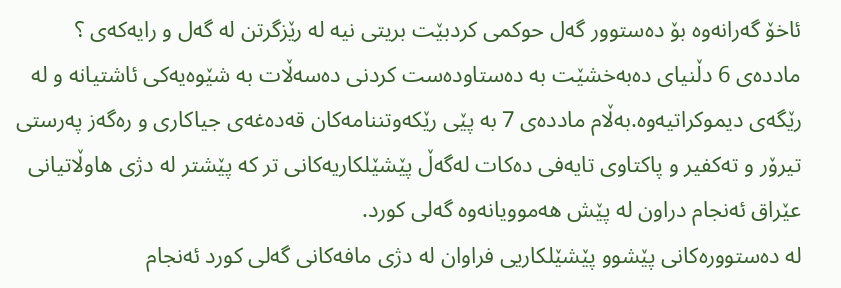ئاخۆ گه‌رانه‌وه‌ بۆ ده‌ستوور گه‌ل حوكمی كردبێت بریتی نیه‌ له‌ رێزگرتن له‌ گه‌ل و رایه‌كه‌ی ؟
مادده‌ی 6 دڵنیای ده‌به‌خشێت به‌ ده‌ستاوده‌ست كردنی ده‌سه‌ڵات به‌ شێوه‌یه‌كی ئاشتیانه‌ و له‌ رێگه‌ی دیموكراتیه‌وه‌.به‌ڵام مادده‌ی 7 به‌ پێی رێكه‌وتننامه‌كان قه‌ده‌غه‌ی جیاكاری و ره‌گه‌ز په‌رستی تیرۆر و ته‌كفیر و پاكتاوی تایه‌فی ده‌كات له‌گه‌ڵ پێشێلكاریه‌كانی تر كه‌ پێشتر له‌ دژی هاوڵاتیانی عێراق ئه‌نجام دراون له‌ پێش هه‌موویانه‌وه‌ گه‌لی كورد.
له‌ ده‌ستووره‌كانی پێشوو پێشێلكاریی فراوان له‌ دژی مافه‌كانی گه‌لی كورد ئه‌نجام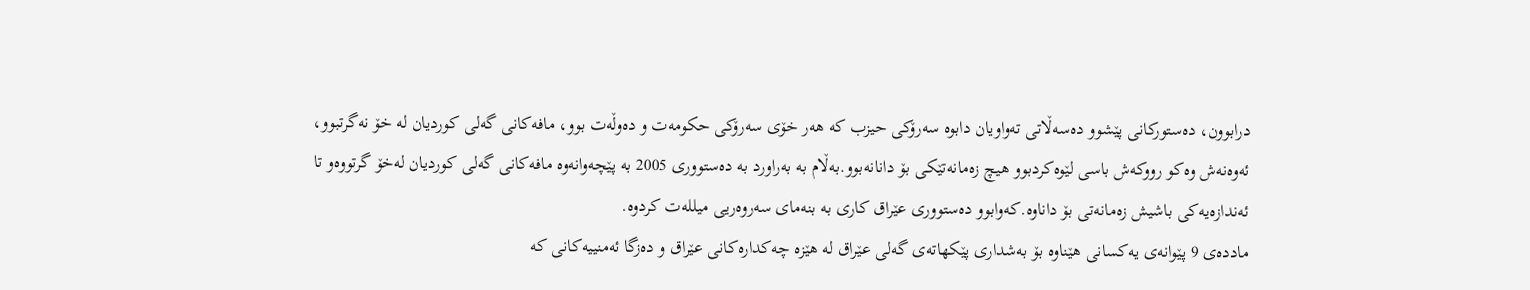درابوون، ده‌ستوركانی پێشوو ده‌سه‌ڵاتی ته‌واویان دابوه‌ سه‌رۆكی حیزب كه‌ هه‌ر خۆی سه‌رۆكی حكومه‌ت و ده‌وڵه‌ت بوو، مافه‌كانی گه‌لی كوردیان له‌ خۆ نه‌گرتبوو، ئه‌وه‌نه‌ش وه‌كو رووكه‌ش باسی لێوه‌كردبوو هیچ زه‌مانه‌تێكی بۆ دانانه‌بوو.به‌ڵام به‌ به‌راورد به‌ ده‌ستووری 2005 به‌ پێچه‌وانه‌وه‌ مافه‌كانی گه‌لی كوردیان له‌خۆ گرتووه‌و تا ئه‌ندازه‌یه‌كی باشیش زه‌مانه‌تی بۆ داناوه‌.كه‌وابوو ده‌ستووری عێراق كاری به‌ بنه‌مای سه‌روه‌ریی میلله‌ت كردوه‌.
مادده‌ی 9 پێوانه‌ی یه‌كسانی هێناوه‌ بۆ به‌شداری پێكهاته‌ی گه‌لی عێراق له‌ هێزه‌ چه‌كداره‌كانی عێراق و ده‌زگا ئه‌منییه‌كانی كه‌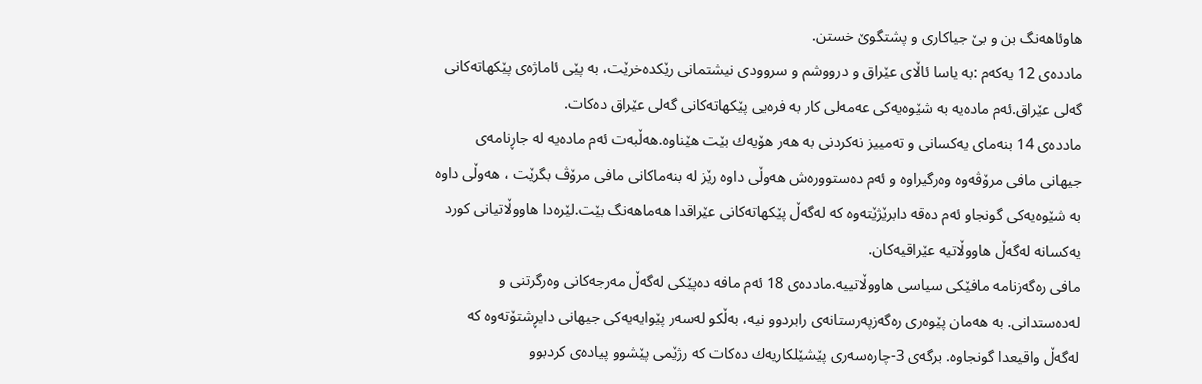هاوئاهه‌نگ بن و بێ جیاكاری و پشتگوێ خستن.
مادده‌ی 12 یه‌كه‌م :به‌ یاسا ئاڵای عێراق و درووشم و سروودی نیشتمانی رێكده‌خرێت، به‌ پێی ئاماژه‌ی پێكهاته‌كانی گه‌لی عێراق.ئه‌م ماده‌یه‌ به‌ شێوه‌یه‌كی عه‌مه‌لی كار به‌ فره‌یی پێكهاته‌كانی گه‌لی عێراق ده‌كات.
مادده‌ی 14 بنه‌مای یه‌كسانی و ته‌مییز نه‌كردنی به‌ هه‌ر هۆیه‌ك بێت هێناوه‌.هه‌ڵبه‌ت ئه‌م ماده‌یه‌ له‌ جاڕنامه‌ی جیهانی مافی مرۆڤه‌وه‌ وه‌رگیراوه‌ و ئه‌م ده‌ستووره‌ش هه‌وڵی داوه‌ رێز له‌ بنه‌ماكانی مافی مرۆڤ بگرێت ، هه‌وڵی داوه‌ به‌ شێوه‌یه‌كی گونجاو ئه‌م ده‌قه‌ دابرێژێته‌وه‌ كه‌ له‌گه‌ڵ پێكهاته‌كانی عێراقدا هه‌ماهه‌نگ بێت.لێره‌دا هاووڵاتیانی كورد یه‌كسانه‌ له‌گه‌ڵ هاووڵاتیه‌ عێراقیه‌كان.
مافی ره‌گه‌زنامه‌ مافێكی سیاسی هاووڵاتییه‌.مادده‌ی 18 ئه‌م مافه‌ ده‌پێكی له‌گه‌ڵ مه‌رجه‌كانی وه‌رگرتنی و له‌ده‌ستدانی. به‌ هه‌مان پێوه‌ری ره‌گه‌زپه‌رستانه‌ی رابردوو نیه‌، به‌ڵكو له‌سه‌ر پێوایه‌یه‌كی جیهانی دایڕشتۆته‌وه‌ كه‌ له‌گه‌ڵ واقیعدا گونجاوه‌. برگه‌ی 3-چاره‌سه‌ری پێشێلكاریه‌ك ده‌كات كه‌ رژێمی پێشوو پیاده‌ی كردبوو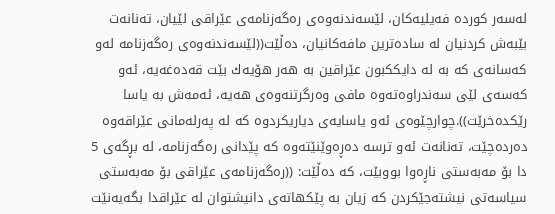له‌سه‌ر كورده‌ فه‌یلیه‌كان، لێسه‌ندنه‌وه‌ی ره‌گه‌زنامه‌ی عێراقی لێیان، ته‌نانه‌ت بێبه‌ش كردنیان له‌ ساده‌ترین مافه‌كانیان، ده‌ڵێت((لێسه‌ندنه‌وه‌ی ره‌گه‌زنامه‌ له‌و كه‌سانه‌ی كه‌ به‌ له‌ دایككبون عێراقین به‌ هه‌ر هۆیه‌ك بێت قه‌ده‌غه‌یه‌، ئه‌و كه‌سه‌ی لێی سه‌ندراوه‌ته‌وه‌ مافی وه‌رگرتنه‌وه‌ی هه‌یه‌، ئه‌مه‌ش به‌ یاسا رێكده‌خرێت)).چوارچێوه‌ی ئه‌و یاسایه‌ی دیاریكردوه‌ كه‌ له‌ په‌رله‌مانی عێراقه‌وه‌ ده‌رده‌چێت، ته‌نانه‌ت ئه‌و ترسه‌ ده‌ڕه‌وێنێته‌وه‌ كه‌ پێدانی ره‌گه‌زنامه‌، له‌ بڕگه‌ی 5 دا بۆ مه‌به‌ستی ناڕه‌وا بووبێت، كه‌ ده‌ڵێت: ((ره‌گه‌زنامه‌ی عێراقی بۆ مه‌به‌ستی سیاسه‌تی نیشته‌جێكردن كه‌ زیان به‌ پێكهاته‌ی دانیشتوان له‌ عێراقدا بگه‌یه‌نێت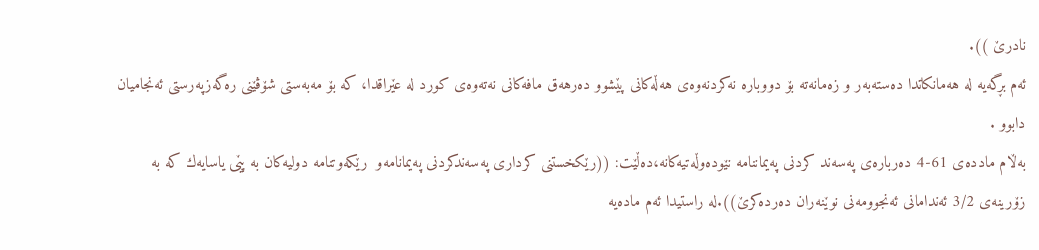نادرێ )).
ئه‌م بڕگه‌یه‌ له‌ هه‌مانكاتدا ده‌سته‌به‌ر و زه‌مانه‌ته‌ بۆ دووباره‌ نه‌كردنه‌وه‌ی هه‌ڵه‌كانی پێشوو ده‌رهه‌ق مافه‌كانی نه‌ته‌وه‌ی كورد له‌ عێراقدا، كه‌ بۆ مه‌به‌ستی شۆڤێنی ره‌گه‌زپه‌رستی ئه‌نجامیان دابوو .
به‌ڵام مادده‌ی 61-4 ده‌رباره‌ی په‌سه‌ند كردنی په‌یماننامه‌ نێوده‌وڵه‌تیه‌كانه‌،ده‌ڵێت: ((رێكخستنی كرداری په‌سه‌ندكردنی په‌یمانامه‌و  رێكه‌وتنامه‌ دولیه‌كان به‌ پێی یاسایه‌ك كه‌ به‌ زۆرینه‌ی 3/2 ئه‌ندامانی ئه‌نجوومه‌نی نوێنه‌ران ده‌رده‌كرێ)).له‌ راستیدا ئه‌م ماده‌یه‌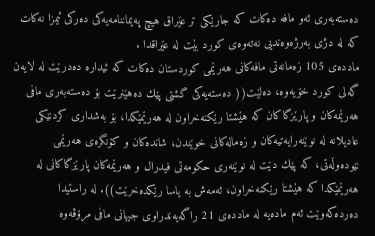ده‌سته‌به‌ری ئه‌و مافه‌ ده‌كات كه‌ جارێكی تر عێراق هیچ په‌یماننامه‌یه‌كی ده‌ركی ئیمزا نه‌كات كه‌ له‌ دژی به‌رژه‌وه‌ندیی نه‌ته‌وه‌ی كورد بێت له‌ عێراقدا .
مادده‌ی 105 زه‌مانه‌تی مافه‌كانی هه‌رێمی كوردستان ده‌كات كه‌ ئیداره‌ ده‌درێت له‌ لایه‌ن گه‌لی كورد خۆیه‌وه‌، ده‌لێت(( ده‌سته‌یه‌كی گشتی پێك ده‌هێنرێت بۆ ده‌سته‌به‌ری مافی هه‌رێمه‌كان و پارێزگاكان كه‌ هێشتا رێكنه‌خراون له‌ هه‌رێمێكدا، بۆ به‌شداری كردنێكی عادیلانه‌ له‌ نوێنه‌رایه‌تیه‌كان و زه‌ماله‌كانی خوێندن، شانده‌كان و كۆنگره‌ی هه‌رێمی نێوده‌وڵه‌تی، كه‌ پێك دێت له‌ نوێنه‌ری حكومه‌تی فیدرال و هه‌رێمه‌كان پارێزگاكانی له‌ هه‌رێمێكدا كه‌ هێشتا رێكنه‌خراون، ئه‌مه‌ش به‌ یاسا رێكده‌خرێت)). له‌ راستیدا ده‌رده‌كه‌وێت ئه‌م ماده‌یه‌ له‌ مادده‌ی 21 راگه‌یه‌ندراوی جیهانی مافی مرۆڤه‌وه‌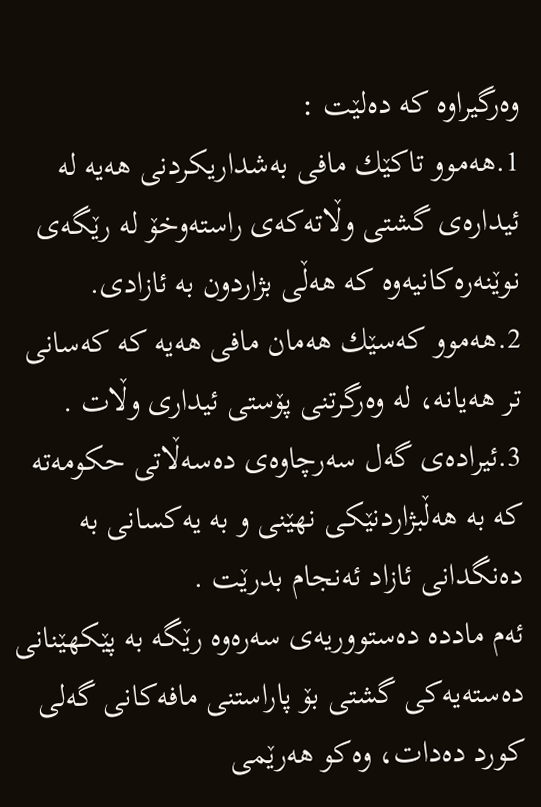وه‌رگیراوه‌ كه‌ ده‌لێت :
1.هه‌موو تاكێك مافی به‌شداریكردنی هه‌یه‌ له‌ ئیداره‌ی گشتی وڵاته‌كه‌ی راسته‌وخۆ له‌ رێگه‌ی نوێنه‌ره‌كانیه‌وه‌ كه‌ هه‌ڵی بژاردون به‌ ئازادی.
2.هه‌موو كه‌سێك هه‌مان مافی هه‌یه‌ كه‌ كه‌سانی تر هه‌یانه‌، له‌ وه‌رگرتنی پۆستی ئیداری وڵات .
3.ئیراده‌ی گه‌ل سه‌رچاوه‌ی ده‌سه‌ڵاتی حكومه‌ته‌ كه‌ به‌ هه‌ڵبژاردنێكی نهێنی و به‌ یه‌كسانی به‌ ده‌نگدانی ئازاد ئه‌نجام بدرێت .
ئه‌م مادده‌ ده‌ستووریه‌ی سه‌ره‌وه‌ رێگه‌ به‌ پێكهێنانی ده‌سته‌یه‌كی گشتی بۆ پاراستنی مافه‌كانی گه‌لی كورد ده‌دات، وه‌كو هه‌رێمی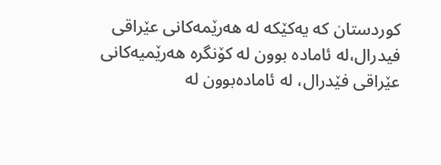كوردستان كه‌ یه‌كێكه‌ له‌ هه‌رێمه‌كانی عێراقی فیدرال،له‌ ئاماده‌ بوون له‌ كۆنگره‌ هه‌رێمیه‌كانی عێراقی فێدرال، له‌ ئاماده‌بوون له‌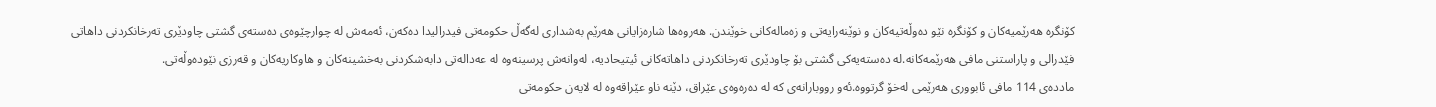كۆنگره‌ هه‌رێمیه‌كان و كۆنگره‌ نێو ده‌وڵه‌تیه‌كان و نوێنه‌رایه‌تی و زه‌ماله‌كانی خوێندن. هه‌روه‌ها شاره‌زایانی هه‌رێم به‌شداری له‌گه‌ڵ حكومه‌تی فیدرالیدا ده‌كه‌ن، ئه‌مه‌ش له‌ چوارچێوه‌ی ده‌سته‌ی گشتی چاودێری ته‌رخانكردنی داهاتی فێدرالی و پاراستنی مافی هه‌رێمه‌كانه‌.له‌ ده‌سته‌یه‌كی گشتی بۆ چاودێری ته‌رخانكردنی داهاته‌كانی ئیتیحادیه‌، له‌وانه‌ش پرسینه‌وه‌ له‌ عه‌داله‌تی دابه‌شكردنی به‌خشینه‌كان و هاوكاریه‌كان و قه‌رزی نێوده‌وڵه‌تی.
مادده‌ی 114 مافی ئابووری هه‌رێمی له‌خۆ گرتووه‌.ئه‌و رووبارانه‌ی كه‌ له‌ ده‌ره‌وه‌ی عێراق، دێنه‌ ناو عێراقه‌وه‌ له‌ لایه‌ن حكومه‌تی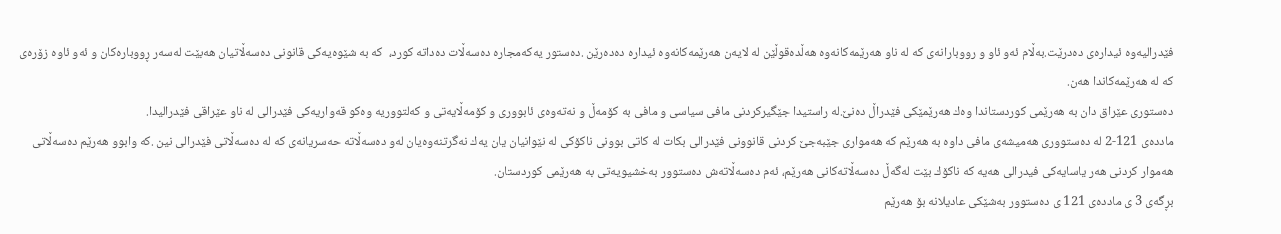فێدرالیه‌وه‌ ئیداره‌ی ده‌درێت.به‌ڵام ئه‌و ئاو و رووبارانه‌ی كه‌ له‌ ناو هه‌رێمه‌كانه‌وه‌ هه‌ڵده‌قوڵێن له‌ لایه‌ن هه‌رێمه‌كانه‌وه‌ ئیداره‌ ده‌ده‌رێن .ده‌ستور یه‌كه‌مجاره‌ ده‌سه‌ڵات ده‌داته‌ كورد،  كه‌ به‌ شێوه‌یه‌كی قانونی ده‌سه‌ڵاتیان هه‌بێت له‌سه‌ر ڕووباره‌كان و ئه‌و ئاوه‌ زۆره‌ی كه‌ له‌ هه‌رێمه‌كاندا هه‌ن.
ده‌ستوری عێراق دان به‌ هه‌رێمی كوردستاندا وه‌ك هه‌رێمێكی فێدراڵ ده‌نێ.له‌ راستیدا جێگیركردنی مافی سیاسی و مافی به‌ كۆمه‌ڵ و نه‌ته‌وه‌ی ئابووری و كۆمه‌ڵایه‌تی و كه‌لتووریه‌ وه‌كو قه‌واریه‌كی فێدرالی له‌ ناو عێراقی فێدرالیدا.
مادده‌ی 121-2 له‌ ده‌ستووری هه‌میشه‌ی مافی داوه‌ به‌ هه‌رێم كه‌ هه‌مواری جێبه‌جێ كردنی قانوونی فێدرالی بكات له‌ كاتی بوونی ناكۆكی له‌ نێوانیان یان یه‌ك نه‌گرتنه‌وه‌یان له‌و ده‌سه‌ڵاته‌ حه‌سریانه‌ی كه‌ له‌ ده‌سه‌ڵاتی فێدرالی نین .كه‌ وابوو هه‌رێم ده‌سه‌ڵاتی هه‌موار كردنی هه‌ر یاسایه‌كی فیدرالی هه‌یه‌ كه‌ ناكۆك بێت له‌گه‌ڵ ده‌سه‌ڵاته‌كانی هه‌رێم، ئه‌م ده‌سه‌ڵاته‌ش ده‌ستوور به‌خشیویه‌تی به‌ هه‌رێمی كوردستان.
بڕگه‌ی 3 ی مادده‌ی 121 ی ده‌ستوور به‌شێكی عادیلانه‌ بۆ هه‌رێم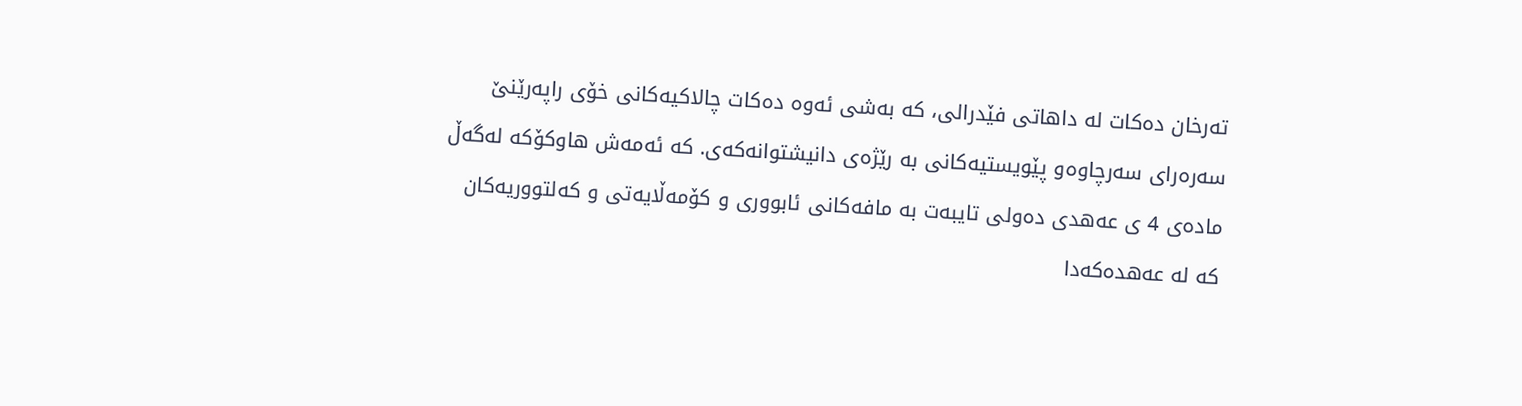ته‌رخان ده‌كات له‌ داهاتی فێدرالی، كه‌ به‌شی ئه‌وه‌ ده‌كات چالاكیه‌كانی خۆی راپه‌رێنێ سه‌ره‌رای سه‌رچاوه‌و پێویستیه‌كانی به‌ رێژه‌ی دانیشتوانه‌كه‌ی. كه‌ ئه‌مه‌ش هاوكۆكه‌ له‌گه‌ڵ ماده‌ی 4 ی عه‌هدی ده‌ولی تایبه‌ت به‌ مافه‌كانی ئابووری و كۆمه‌ڵایه‌تی و كه‌لتووریه‌كان كه‌ له‌ عه‌هده‌كه‌دا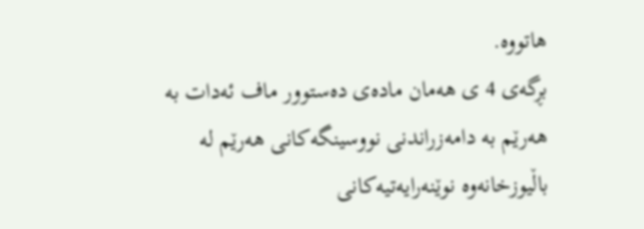هاتووه‌.
بڕگه‌ی 4 ی هه‌مان ماده‌ی ده‌ستوور ماف ئه‌دات به‌ هه‌رێم به‌ دامه‌زراندنی نووسینگه‌كانی هه‌رێم له‌ باڵیوزخانه‌وه‌ نوێنه‌رایه‌تیه‌كانی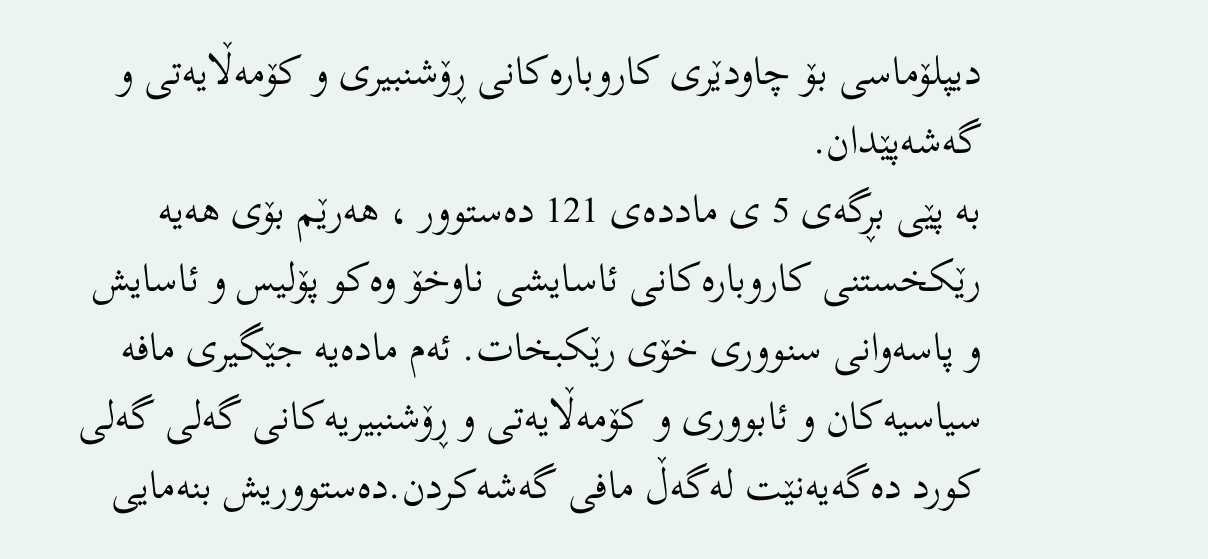دیپلۆماسی بۆ چاودێری كاروباره‌كانی ڕۆشنبیری و كۆمه‌ڵایه‌تی و گه‌شه‌پێدان.
به‌ پێی بڕگه‌ی 5 ی مادده‌ی 121 ده‌ستوور ، هه‌رێم بۆی هه‌یه‌ رێكخستنی كاروباره‌كانی ئاسایشی ناوخۆ وه‌كو پۆلیس و ئاسایش و پاسه‌وانی سنووری خۆی رێكبخات. ئه‌م ماده‌یه‌ جێگیری مافه‌ سیاسیه‌كان و ئابووری و كۆمه‌ڵایه‌تی و ڕۆشنبیریه‌كانی گه‌لی گه‌لی كورد ده‌گه‌یه‌نێت له‌گه‌ڵ مافی گه‌شه‌كردن.ده‌ستووریش بنه‌مایی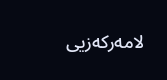لامه‌ركه‌زیی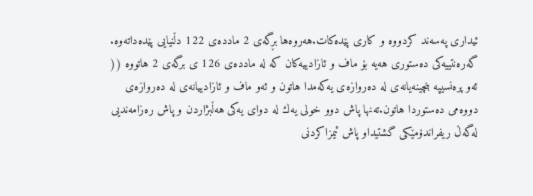ئیداری په‌سه‌ند كردووه‌ و كاری پێده‌كات.هه‌روه‌ها بڕگه‌ی 2 مادده‌ی 122 دڵنیایی پێده‌داته‌وه‌.
گه‌ره‌نتییه‌كی ده‌ستوری هه‌یه‌ بۆ ماف و ئازادییه‌كان كه‌ له‌ مادده‌ی 126 ی برگه‌ی 2 هاتووه‌ (( ئه‌و پره‌نسیپه‌ بنچینه‌یانه‌ی له‌ ده‌روازه‌ی یه‌كه‌مدا هاتون و ئه‌و ماف و ئازادییانه‌ی له‌ ده‌روازه‌ی دووه‌می ده‌ستوردا هاتون.ته‌نها پاش دوو خولی یه‌ك له‌ دوای یه‌كی هه‌ڵبژاردن و پاش ره‌زامه‌ندیی له‌گه‌ڵ ریفراندۆمێكی گشتیداو پاش ئیمزاكردنی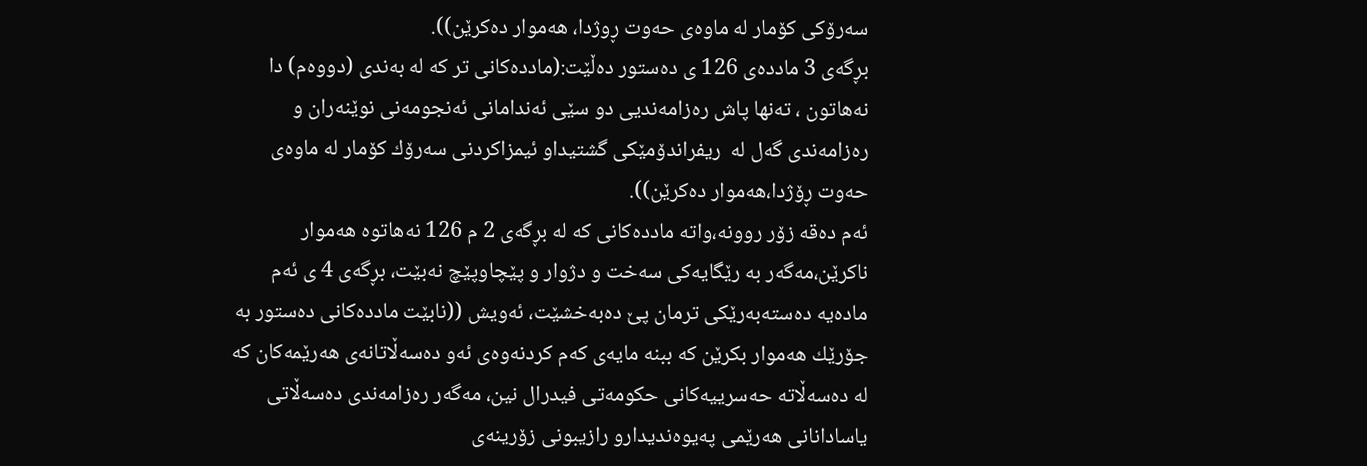سه‌رۆكی كۆمار له‌ ماوه‌ی حه‌وت ڕوژدا، هه‌موار ده‌كرێن)).
بڕگه‌ی 3 مادده‌ی 126 ی ده‌ستور ده‌ڵێت:(مادده‌كانی تر كه‌ له‌ به‌ندی (دووه‌م) دا نه‌هاتون ، ته‌نها پاش ره‌زامه‌ندیی دو سێی ئه‌ندامانی ئه‌نجومه‌نی نوێنه‌ران و ره‌زامه‌ندی گه‌ل له‌  ریفراندۆمێكی گشتیداو ئیمزاكردنی سه‌رۆك كۆمار له‌ ماوه‌ی حه‌وت ڕۆژدا،هه‌موار ده‌كرێن)).
ئه‌م ده‌قه‌ زۆر روونه‌،واته‌ مادده‌كانی كه‌ له‌ بڕگه‌ی 2 م 126 نه‌هاتوه‌ هه‌موار ناكرێن،مه‌گه‌ر به‌ رێگایه‌كی سه‌خت و دژوار و پێچاوپێچ نه‌بێت، بڕگه‌ی 4 ی ئه‌م ماده‌یه‌ ده‌سته‌به‌رێكی ترمان پێ ده‌به‌خشێت، ئه‌ویش ((نابێت مادده‌كانی ده‌ستور به‌ جۆرێك هه‌موار بكرێن كه‌ ببنه‌ مایه‌ی كه‌م كردنه‌وه‌ی ئه‌و ده‌سه‌ڵاتانه‌ی هه‌رێمه‌كان كه‌ له‌ ده‌سه‌ڵاته‌ حه‌سرییه‌كانی حكومه‌تی فیدرال نین، مه‌گه‌ر ره‌زامه‌ندی ده‌سه‌ڵاتی یاسادانانی هه‌رێمی په‌یوه‌ندیدارو رازیبونی زۆرینه‌ی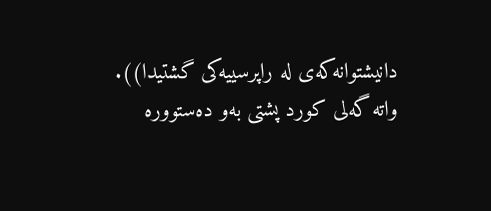دانیشتوانه‌كه‌ی له‌ راپرسییه‌كی گشتیدا)).
واته‌ گه‌لی كورد پشتی به‌و ده‌ستووره‌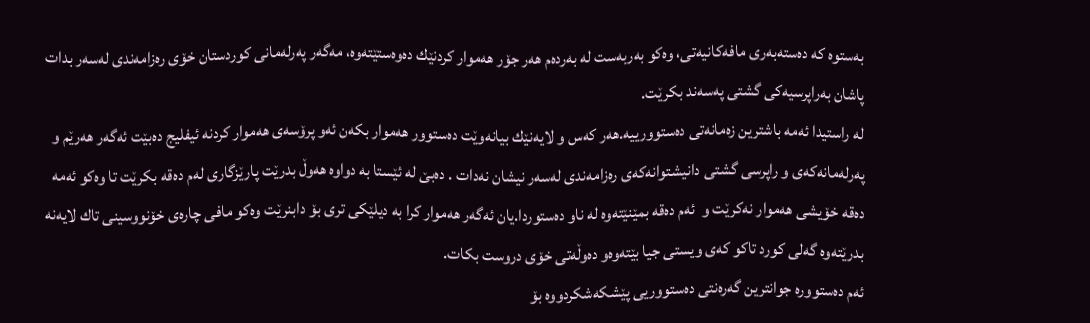به‌ستوه‌ كه‌ ده‌سته‌به‌ری مافه‌كانیه‌تی، وه‌كو به‌ربه‌ست له‌ به‌رده‌م هه‌ر جۆر هه‌موار كردنێك ده‌وه‌ستێته‌وه‌، مه‌گه‌ر په‌رله‌مانی كوردستان خۆی ره‌زامه‌ندی له‌سه‌ر بدات پاشان به‌راپرسیه‌كی گشتی په‌سه‌ند بكرێت.
له‌ راستیدا ئه‌مه‌ باشترین زه‌مانه‌تی ده‌ستوورییه‌.هه‌ر كه‌س و لایه‌نێك بیانه‌وێت ده‌ستوور هه‌موار بكه‌ن ئه‌و پرۆسه‌ی هه‌موار كردنه‌ ئیفلیج ده‌بێت ئه‌گه‌ر هه‌رێم و په‌رله‌مانه‌كه‌ی و راپرسی گشتی دانیشتوانه‌كه‌ی ره‌زامه‌ندی له‌سه‌ر نیشان نه‌دات . ده‌بێ له‌ ئێستا به‌ دواوه‌ هه‌وڵ بدرێت پارێزگاری له‌م ده‌قه‌ بكرێت تا وه‌كو ئه‌مه‌ ده‌قه‌ خۆیشی هه‌موار نه‌كرێت و  ئه‌م ده‌قه‌ بمێنێته‌وه‌ له‌ ناو ده‌ستوردا.یان ئه‌گه‌ر هه‌موار كرا به‌ دیلێكی تری بۆ دابنرێت وه‌كو مافی چاره‌ی خۆنووسینی تاك لایه‌نه‌ بدرێته‌وه‌ گه‌لی كورد تاكو كه‌ی ویستی جیا بێته‌وه‌و ده‌وڵه‌تی خۆی دروست بكات.
ئه‌م ده‌ستووره‌ جوانترین گه‌ره‌نتی ده‌ستووریی پێشكه‌شكردووه‌ بۆ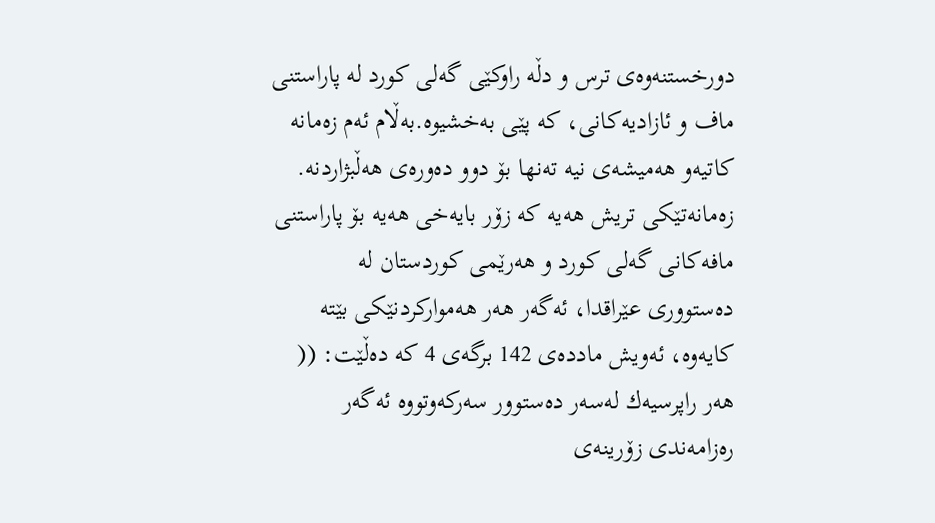دورخستنه‌وه‌ی ترس و دڵه‌ راوكێی گه‌لی كورد له‌ پاراستنی ماف و ئازادیه‌كانی، كه‌ پێی به‌خشیوه‌.به‌ڵام ئه‌م زه‌مانه‌ كاتیه‌و هه‌میشه‌ی نیه‌ ته‌نها بۆ دوو ده‌وره‌ی هه‌ڵبژاردنه‌.
زه‌مانه‌تێكی تریش هه‌یه‌ كه‌ زۆر بایه‌خی هه‌یه‌ بۆ پاراستنی مافه‌كانی گه‌لی كورد و هه‌رێمی كوردستان له‌ ده‌ستووری عێراقدا، ئه‌گه‌ر هه‌ر هه‌مواركردنێكی بێته‌ كایه‌وه‌، ئه‌ویش مادده‌ی 142 برگه‌ی 4 كه‌ ده‌ڵێت: (( هه‌ر راپرسیه‌ك له‌سه‌ر ده‌ستوور سه‌ركه‌وتووه‌ ئه‌گه‌ر ره‌زامه‌ندی زۆرینه‌ی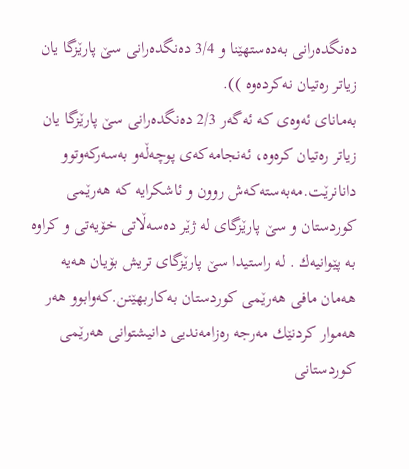ده‌نگده‌رانی به‌ده‌ستهێنا و 3/4 ده‌نگده‌رانی سێ پارێزگا یان زیاتر ره‌تیان نه‌كرده‌وه‌ )).
به‌مانای ئه‌وه‌ی كه‌ ئه‌گه‌ر 2/3 ده‌نگده‌رانی سێ پارێزگا یان زیاتر ره‌تیان كره‌وه‌، ئه‌نجامه‌كه‌ی پوچه‌ڵه‌و به‌سه‌ركه‌وتوو دانانرێت.مه‌به‌سته‌كه‌ش روون و ئاشكرایه‌ كه‌ هه‌رێمی كوردستان و سێ پارێزگای له‌ ژێر ده‌سه‌ڵاتی خۆیه‌تی و كراوه‌ به‌ پێوانیه‌ك . له‌ راستیدا سێ پارێزگای تریش بۆیان هه‌یه‌ هه‌مان مافی هه‌رێمی كوردستان به‌كاربهێنن.كه‌وابوو هه‌ر هه‌موار كردنێك مه‌رجه‌ ره‌زامه‌ندیی دانیشتوانی هه‌رێمی كوردستانی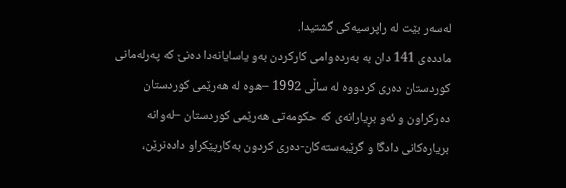له‌سه‌ر بێت له‌ راپرسیه‌كی گشتیدا.
مادده‌ی 141 دان به‌ به‌رده‌وامی كاركردن به‌و یاسایانه‌دا ده‌نێ كه‌ په‌رله‌مانی كوردستان ده‌ری كردووه‌ له‌ ساڵی 1992 –ه‌وه‌ له‌ هه‌رێمی كوردستان ده‌ركراون و ئه‌و بڕیارانه‌ی كه‌ حكومه‌تی هه‌رێمی كوردستان –له‌وانه‌ بریاره‌كانی دادگا و گرێبه‌سته‌كان-ده‌ری كردون به‌كارپێكراو داده‌نرێن،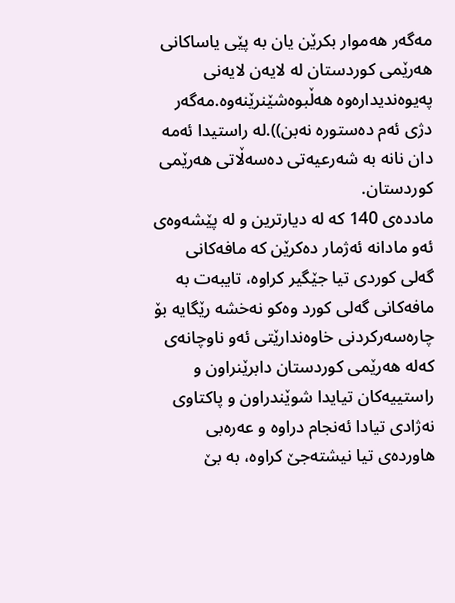مه‌گه‌ر هه‌موار بكرێن یان به‌ پێی یاساكانی هه‌رێمی كوردستان له‌ لایه‌ن لایه‌نی په‌یوه‌ندیداره‌وه‌ هه‌ڵبوه‌شێنرێنه‌وه‌.مه‌گه‌ر دژی ئه‌م ده‌ستوره‌ نه‌بن)).له‌ راستیدا ئه‌مه‌ دان نانه‌ به‌ شه‌رعیه‌تی ده‌سه‌ڵاتی هه‌رێمی كوردستان.
مادده‌ی 140 كه‌ له‌ دیارترین و له‌ پێشه‌وه‌ی ئه‌و مادانه‌ ئه‌ژمار ده‌كرێن كه‌ مافه‌كانی گه‌لی كوردی تیا جێگیر كراوه‌، تایبه‌ت به‌ مافه‌كانی گه‌لی كورد وه‌كو نه‌خشه‌ رێگایه‌ بۆ چاره‌سه‌ركردنی خاوه‌ندارێتی ئه‌و ناوچانه‌ی كه‌له‌ هه‌رێمی كوردستان دابرێنراون و راستییه‌كان تیایدا شوێندراون و پاكتاوی نه‌ژادی تیادا ئه‌نجام دراوه‌ و عه‌ره‌بی هاورده‌ی تیا نیشته‌جێ كراوه‌، به‌ بێ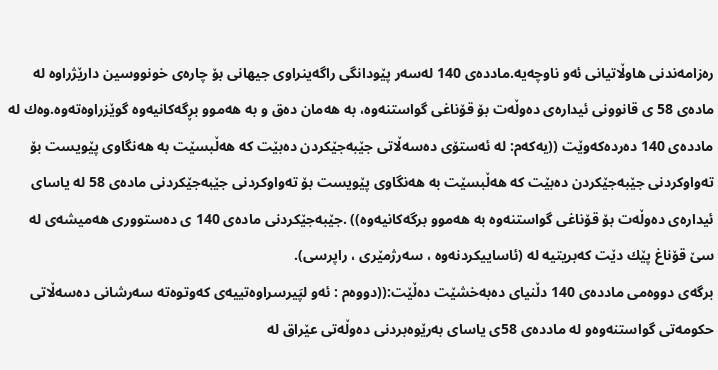ره‌زامه‌ندنی هاوڵاتیانی ئه‌و ناوچه‌یه‌.مادده‌ی 140 له‌سه‌ر پێودانگی راگه‌ینراوی جیهانی بۆ چاره‌ی خونووسین دارێژراوه‌ له‌ ماده‌ی 58 ی قانوونی ئیداره‌ی ده‌وڵه‌ت بۆ قۆناغی گواستنه‌وه‌، به‌ هه‌مان ده‌ق و به‌ هه‌موو بڕگه‌كانیه‌وه‌ گوێزراوه‌ته‌وه‌.وه‌ك له‌ مادده‌ی 140 ده‌رده‌كه‌وێت ((یه‌كه‌م: له‌ ئه‌ستۆی ده‌سه‌ڵاتی جێبه‌جێكردن ده‌بێت كه‌ هه‌ڵبسێت به‌ هه‌نگاوی پێویست بۆ ته‌واوكردنی جێبه‌جێكردن ده‌بێت كه‌ هه‌ڵبسێت به‌ هه‌نگاوی پێویست بۆ ته‌واوكردنی جێبه‌جێكردنی ماده‌ی 58 له‌ یاسای ئیداره‌ی ده‌وڵه‌ت بۆ قۆناغی گواستنه‌وه‌ به‌ هه‌موو برگه‌كانیه‌وه‌)) .جێبه‌جێكردنی ماده‌ی 140 ی ده‌ستووری هه‌میشه‌ی له‌ سێ قۆناغ پێك دێت كه‌بریتیه‌ له‌ (ئاساییكردنه‌وه‌ ، سه‌رژمێری ، راپرسی).
برگه‌ی دووه‌می مادده‌ی 140 دڵنیای ده‌به‌خشێت ده‌ڵێت:((دووه‌م : ئه‌و لپَیرسراوه‌تییه‌ی كه‌وتوه‌ته‌ سه‌رشانی ده‌سه‌ڵاتی حكومه‌تی گواستنه‌وه‌و له‌ مادده‌ی 58ی یاسای به‌رێوه‌بردنی ده‌وڵه‌تی عێراق له‌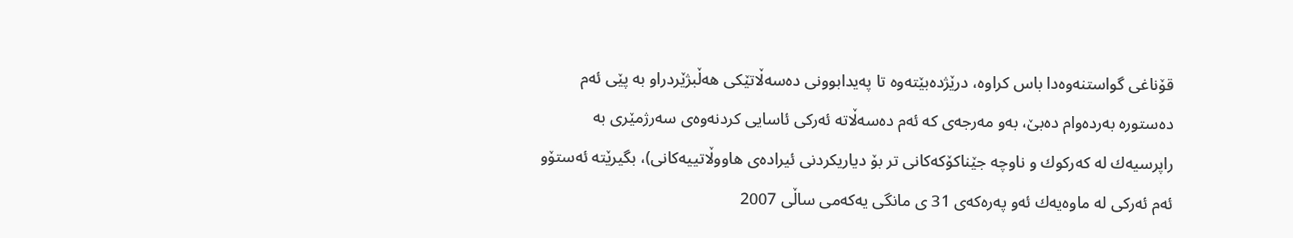قۆناغی گواستنه‌وه‌دا باس كراوه‌، درێژده‌بێته‌وه‌ تا په‌یدابوونی ده‌سه‌ڵاتێكی هه‌ڵبژێردراو به‌ پێی ئه‌م ده‌ستوره‌ به‌رده‌وام ده‌بێ، به‌و مه‌رجه‌ی كه‌ ئه‌م ده‌سه‌ڵاته‌ ئه‌ركی ئاسایی كردنه‌وه‌ی سه‌رژمێری به‌ راپرسیه‌ك له‌ كه‌ركوك و ناوچه‌ جێناكۆكه‌كانی تر بۆ دیاریكردنی ئیراده‌ی هاووڵاتییه‌كانی)، بگیرێته‌ ئه‌ستۆو ئه‌م ئه‌ركى له‌ ماوه‌یه‌ك ئه‌و په‌ره‌كه‌ی 31 ی مانگی یه‌كه‌می ساڵی 2007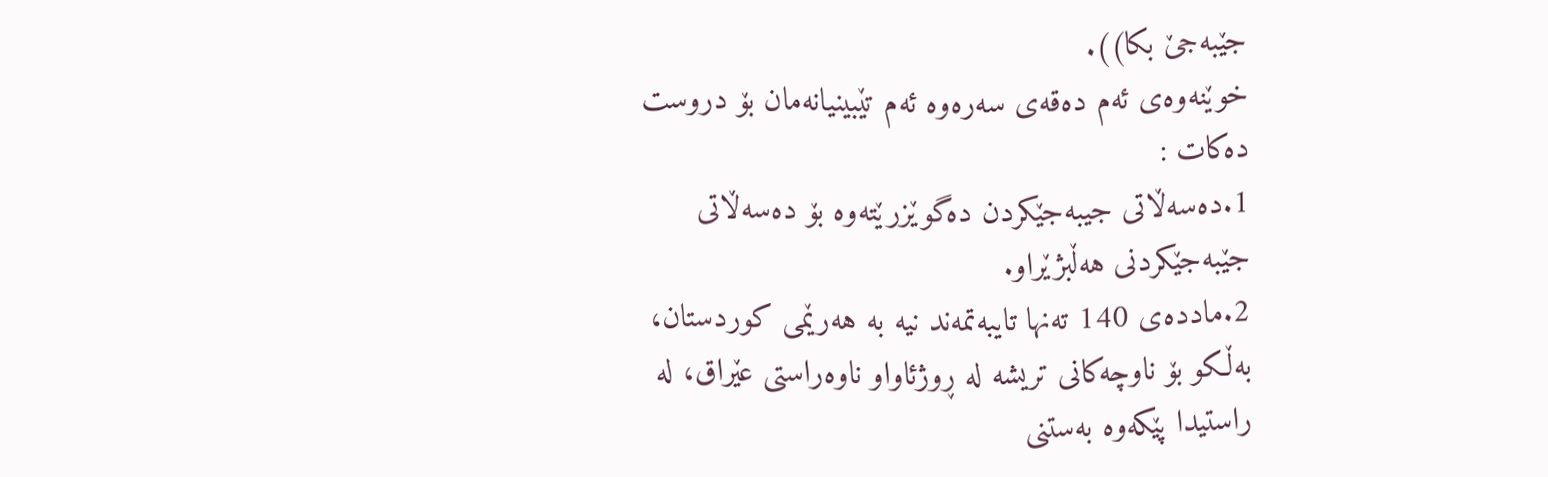جێبه‌جێ بكا)).
خوێنه‌وه‌ی ئه‌م ده‌قه‌ی سه‌ره‌وه‌ ئه‌م تێبینیانه‌مان بۆ دروست ده‌كات :
1.ده‌سه‌ڵاتی جیبه‌جێكردن ده‌گوێزرێته‌وه‌ بۆ ده‌سه‌ڵاتی جێبه‌جێكردنی هه‌ڵبژێراو.
2.مادده‌ی 140 ته‌نها تایبه‌تمه‌ند نیه‌ به‌ هه‌رێمی كوردستان، به‌ڵكو بۆ ناوچه‌كانی تریشه‌ له‌ ڕوژئاواو ناوه‌راستی عێراق، له‌ راستیدا پێكه‌وه‌ به‌ستنی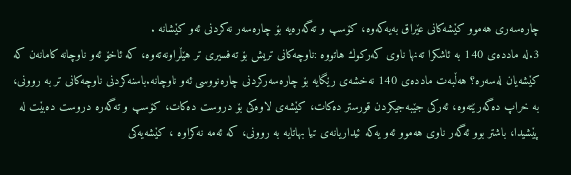چاره‌سه‌ری هه‌موو كێشه‌كانی عێراق به‌یه‌كه‌وه‌، كۆسپ و ته‌گه‌ره‌یه‌ بۆ چاره‌سه‌ر نه‌كردنی ئه‌و كێشانه‌ .
3.له‌ مادده‌ی 140 به‌ ئاشكرا ته‌نها ناوی كه‌ركوك هاتووه‌ :ناوچه‌كانی تریش بۆ ته‌فسیری تر هێڵراونه‌ته‌وه‌، كه‌ ئاخۆ ئه‌و ناوچانه‌ كامانه‌ن كه‌ كێشه‌یان له‌سه‌ره‌؟ هه‌ڵبه‌ت مادده‌ی 140 نه‌خشه‌ی رێگایه‌ بۆ چاره‌سه‌ركردنی چاره‌نووسی ئه‌و ناوچانه‌.باسنه‌كردنی ناوچه‌كانی تر به‌ روونی، به‌ خراپ ده‌گه‌رێته‌وه‌، ئه‌ركی جێبه‌جیكردن قورستر ده‌كات، كێشه‌ی لاوه‌كی بۆ دروست ده‌كات، كۆسپ و ته‌گه‌ره‌ دروست ده‌بێت له‌ پێشیدا، باشتر بوو ئه‌گه‌ر ناوی هه‌موو ئه‌و یه‌كه‌ ئیداریانه‌ی تیا بهاتایه‌ به‌ روونی، كه‌ ئه‌مه‌ نه‌كراوه‌ ، كێشه‌یه‌كی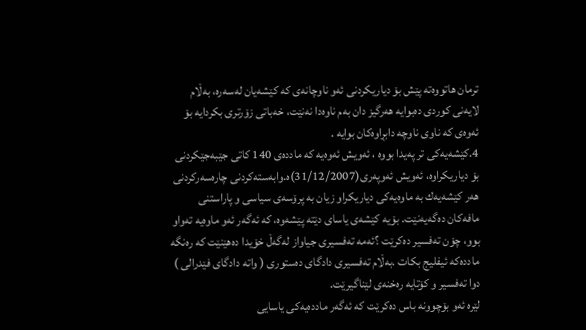ترمان هاتووه‌ته‌ پێش بۆ دیاریكردنی ئه‌و ناوچانه‌ی كه‌ كێشه‌یان له‌سه‌ره‌، به‌ڵام لایه‌نی كوردی ده‌بوایه‌ هه‌رگیز دان به‌م ناوه‌دا نه‌نێت، خه‌باتی زۆرتری بكردایه‌ بۆ ئه‌وه‌ی كه‌ ناوی ناوچه‌ دابڕاوه‌كان بوایه‌ .
4.كێشه‌یه‌كی تر په‌یدا بووه‌ ، ئه‌ویش ئه‌وه‌یه‌ كه‌ مادده‌ی 140 كاتی جێبه‌جێكردنی بۆ دیاریكراوه‌، ئه‌ویش ئه‌وپه‌ری(31/12/2007)ه‌.وابه‌سته‌كردنی چاره‌سه‌ركردنی هه‌ر كێشه‌یه‌ك به‌ ماوه‌یه‌كی دیاریكراو زیان به‌ پرۆسه‌ی سیاسی و پاراستنی مافه‌كان ده‌گه‌یه‌نێت. بۆیه‌ كێشه‌ی یاسای دێته‌ پێشه‌وه‌، كه‌ ئه‌گه‌ر ئه‌و ماوه‌یه‌ ته‌واو بوو، چۆن ته‌فسیر ده‌كرێت ؟ئه‌مه‌ ته‌فسیری جیاواز له‌گه‌ڵ خۆیدا ده‌هێنێت كه‌ ره‌نگه‌ مادده‌كه‌ ئیفلیج بكات .به‌ڵام ته‌فسیری دادگای ده‌ستوری ( واته‌ دادگای فێدرالی ) دوا ته‌فسیر و كۆتایه‌ ره‌خنه‌ی لێناگیرێت.
لێره‌ ئه‌و بۆچوونه‌ باس ده‌كرێت كه‌ ئه‌گه‌ر مادده‌یه‌كی یاسایی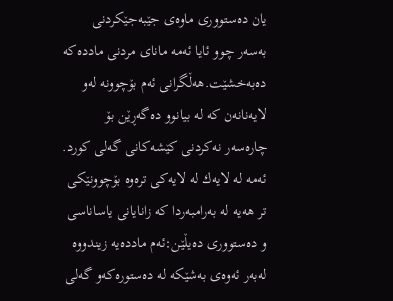یان ده‌ستووری ماوه‌ی جێبه‌جێكردنی به‌سه‌ر چوو ئایا ئه‌مه‌ مانای مردنی مادده‌كه‌ ده‌به‌خشێت.هه‌ڵگرانی ئه‌م بۆچوونه‌ له‌و لایه‌نانه‌ن كه‌ له‌ بیانوو ده‌گه‌ڕێن بۆ چاره‌سه‌ر نه‌كردنی كێشه‌كانی گه‌لی كورد. ئه‌مه‌ له‌ لایه‌ك له‌ لایه‌كی تره‌وه‌ بۆچوونێكی تر هه‌یه‌ له‌ به‌رامبه‌ردا كه‌ زانایانی یاساناسی و ده‌ستووری ده‌یڵێن:ئه‌م مادده‌یه‌ زیندووه‌ له‌به‌ر ئه‌وه‌ی به‌شێكه‌ له‌ ده‌ستوره‌كه‌و گه‌لی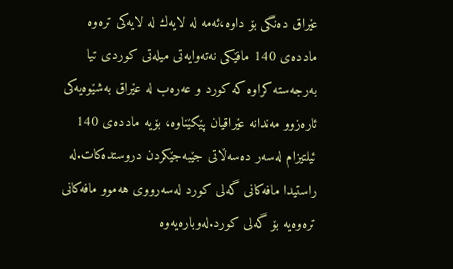عێراق ده‌نگی بۆ داوه‌،ئه‌مه‌ له‌ لایه‌ك له‌ لایه‌كی تره‌وه‌ مادده‌ی 140 مافێكی نه‌ته‌وایه‌تی میله‌تی كوردی تیا به‌رجه‌سته‌ كراوه‌ كه‌ كورد و عه‌ره‌ب له‌ عێراق به‌شێوه‌یه‌كی ئاره‌زوو مه‌ندانه‌ عێراقیان پێكێناوه‌، بۆیه‌ مادده‌ی 140 ئیلتیزام له‌سه‌ر ده‌سه‌ڵاتی جێبه‌جێكردن دروستده‌كات.له‌ راستیدا مافه‌كانی گه‌لی كورد له‌سه‌رووی هه‌موو مافه‌كانی تره‌وه‌یه‌ بۆ گه‌لی كورد.له‌وباره‌یه‌وه‌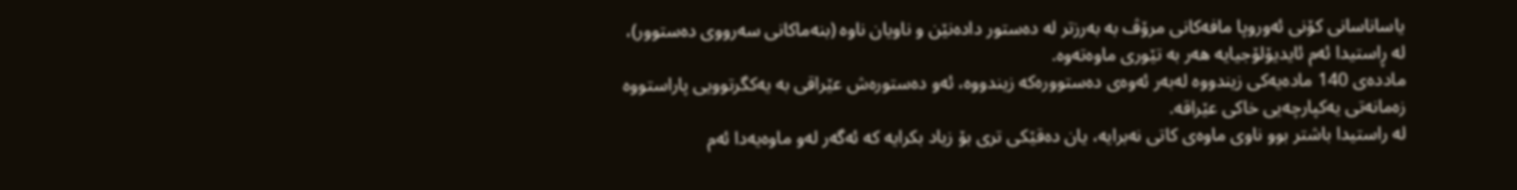یاساناسانی كۆنی ئه‌وروپا مافه‌كانی مرۆڤ به‌ به‌رزتر له‌ ده‌ستور داده‌نێن و ناویان ناوه‌ (بنه‌ماكانی سه‌رووی ده‌ستوور)، له‌ ڕاستیدا ئه‌م ئایدیۆلۆجیایه‌ هه‌ر به‌ تێوری ماوه‌ته‌وه‌.
مادده‌ی 140 ماده‌یه‌كی زیندووه‌ له‌به‌ر ئه‌وه‌ی ده‌ستووره‌كه‌ زیندووه‌، ئه‌و ده‌ستوره‌ش عێراقی به‌ یه‌كگرتوویی پاراستووه‌ زه‌مانه‌تی یه‌كپارچه‌یی خاكی عێراقه‌.
له‌ راستیدا باشتر بوو ناوی ماوه‌ی كاتی نه‌برایه‌، یان ده‌قێكی تری بۆ زیاد بكرایه‌ كه‌ ئه‌گه‌ر له‌و ماوه‌یه‌دا ئه‌م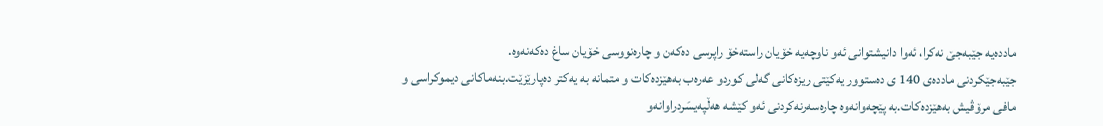مادده‌یه‌ جێبه‌جێ نه‌كرا، ئه‌وا دانیشتوانی ئه‌و ناوچه‌یه‌ خۆیان راسته‌خۆ راپرسی ده‌كه‌ن و چاره‌نووسی خۆیان ساغ ده‌كه‌نه‌وه‌.
جێبه‌جێكردنی مادده‌ی 140 ی ده‌ستوور یه‌كێتی ریزه‌كانی گه‌لی كوردو عه‌ره‌ب به‌هێزده‌كات و متمانه‌ به‌ یه‌كتر ده‌پارێزێت.بنه‌ماكانی دیموكراسی و مافی مرۆڤیش به‌هێزده‌كات.به‌ پێچه‌وانه‌وه‌ چاره‌سه‌رنه‌كردنی ئه‌و كێشه‌ هه‌ڵپه‌یسَردراوانه‌و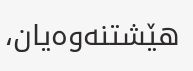هێشتنه‌وه‌یان،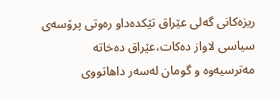ریزه‌كانی گه‌لی عێراق تێكده‌داو ره‌وتی پرۆسه‌ی سیاسی لاواز ده‌كات،عێراق ده‌خاته‌ مه‌ترسیه‌وه‌ و گومان له‌سه‌ر داهاتووی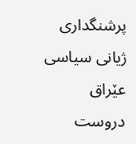پرشنگداری ژیانی سیاسی عێراق دروست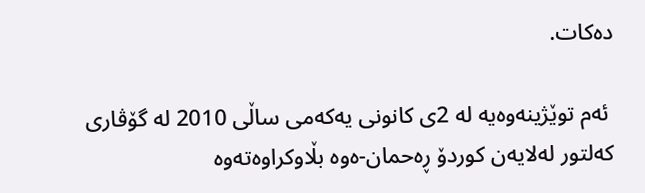ده‌كات.

 ئەم توێژینەوەیە لە 2ی کانونی یەکەمی ساڵی 2010 لە گۆڤاری کەلتور لەلایەن کوردۆ ڕەحمان-ەوە بڵاوکراوەتەوە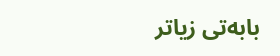بابەتی زیاتر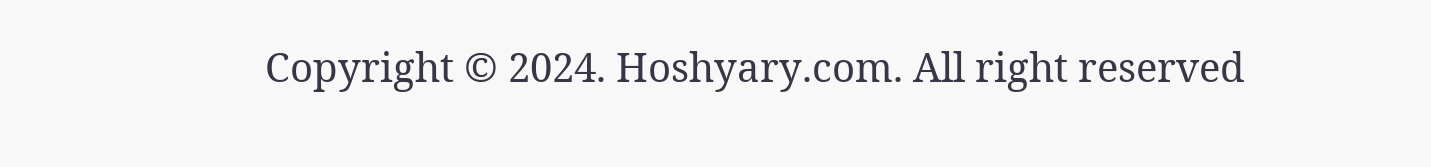Copyright © 2024. Hoshyary.com. All right reserved